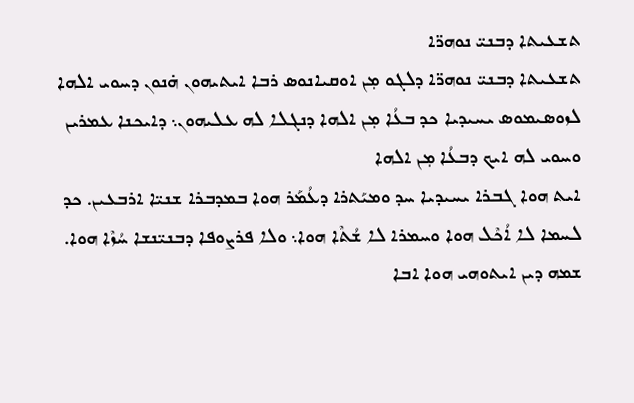ܬܫܥܝܬܐ ܕܒܢܝ̈ ܢܘܗܪ̈ܐ
ܬܫܥܝܬܐ ܕܒܢܝ̈ ܢܘܗܪ̈ܐ ܕܠܓܘ ܡ݂ܢ ܐܘܩܝܐܢܘܣ ܪܒܐ ܐܝܬܝܗܘܢ ܗ̇ܢܘܢ ܕܚܘܝ ܐܠܗܐ ܠܙܘܣܝܡܘܣ ܝܚܝܕܝܐ ܟܕ ܒܥܳܐ ܡ݂ܢ ܐܠܗܐ ܕܢܓܠܐ ܠܗ ܥܠܝܗܘܢ܆ ܕܐܝܟܢܐ ܥܡܪܝܢ ܘܚܘܝ ܠܗ ܐܝܟ ܕܒܥܳܐ ܡ݂ܢ ܐܠܗܐ
ܐܝܬ ܗܘܐ ܓܒܪܐ ܝܚܝܕܝܐ ܚܕ ܘܡܝܰܬܪܐ ܕܥܳܡܰܪ ܗܘܐ ܒܡܕܒܪܐ ܫܢܝ̈ܐ ܐܪܒܥܝܢ. ܟܕ ܠܚܡܐ ܠܐ ܐܳܟܶܠ ܗܘܐ ܘܚܡܪܐ ܠܐ ܫܳܬܶܐ ܗܘܐ܆ ܘܠܐ ܦܪܨܘܦܐ ܕܒܢܝ̈ܢܫܐ ܚܳܙܶܐ ܗܘܐ. ܫܡܗ ܕܝܢ ܐܝܬܘܗܝ ܗܘܐ ܐܒܐ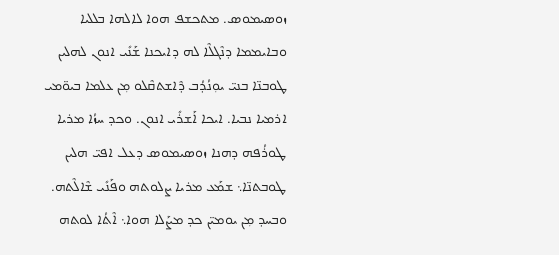ܙܘܣܝܡܘܣ. ܡܬܟܫܦ ܗܘܐ ܠܐܠܗܐ ܒܠܠܝܐ ܘܒܐܝܡܡܐ ܕܢܶܓܠܶܐ ܠܗ ܕܐܝܟܢܐ ܫܰܢܺܝ ܐܢܘܢ ܠܗܠܝܢ ܛܘܒܢ̈ܐ ܒܢܝ̈ ܝܘ݂ܢܳܕܳܒ ܕܶܐܫܬܩܶܠܘ ܡ݂ܢ ܥܠܡܐ ܒܝܘ̈ܡܝ ܐܪܡܝܐ ܢܒܝܐ. ܐܝܟܐ ܐܰܫܪܺܝ ܐܢܘܢ. ܘܟܕ ܚܙܳܐ ܡܪܝܐ ܛܘܪܳܦܗ ܕܗܢܐ ܙܘܣܝܡܘܣ ܕܥܠ ܐܦܝ̈ ܗܠܝܢ ܛܘܒܬܢ̈ܐ܆ ܫܡܰܥ ܡܪܝܐ ܨܠܘܬܗ ܘܦܰܢܺܝ ܫܶܐܠܶܬܗ. ܘܒܚܕ ܡ݂ܢ ܝܘܡܝ̈ܢ ܟܕ ܡܨܰܠܐ ܗܘܐ܆ ܐܶܬܳܐ ܠܘܬܗ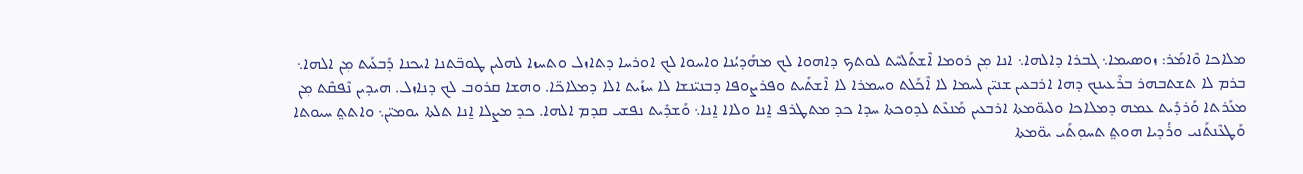ܡܠܐܟܐ ܘܶܐܡܰܪ: ܙܘܣܝܡܐ܆ ܓܒܪܐ ܕܐܠܗܐ܆ ܐܢܐ ܡ݂ܢ ܪܘܡܐ ܐܶܫܬܰܠܚܶܬ ܠܘܬܟ ܕܐܗܘܐ ܠܟ ܡܗܰܕܝܳܢܐ ܘܐܚܘܐ ܠܟ ܐܘܪܚܐ ܕܬܐܙܠ ܘܬܚܙܐ ܠܗܠܝܢ ܛܘܒ̈ܬܢܐ ܐܝܟܢܐ ܕܰܒܥܰܝܬ ܡ݂ܢ ܐܠܗܐ܆ ܒܪܡ ܠܐ ܬܫܬܒܗܪ ܒܪܶܥܝܢܟ ܕܗܐ ܐܪܒܥܝܢ ܫܢܝ̈ܢ ܠܚܡܐ ܠܐ ܐܶܟܰܠܬ ܘܚܡܪܐ ܠܐ ܐܶܫܬܺܝܬ ܘܦܪܨܘܦܐ ܕܒܢܝ̈ܢܫܐ ܠܐ ܚܙܰܝܬ ܐܠܐ ܕܡܠܐܟ̈ܐ. ܘܗܫܐ ܩܪܘܒ ܠܟ ܕܢܐܙܠ. ܗܝܕܝܢ ܢܶܦܩܶܬ ܡ݂ܢ ܡܥܰܪܬܐ ܘܰܪܕܺܝܬ ܥܡܗ ܕܡܠܐܟܐ ܘܠܝܘ̈ܡܬܐ ܐܪܒܥܝܢ ܡܰܢܥܶܬ ܠܕܘܟܬܐ ܚܕܐ ܟܕ ܡܬܛܪܦ ܐ̱ܢܐ ܘܠܐܐ ܐ̱ܢܐ܆ ܘܰܫܕܺܝܬ ܢܦܫܝ ܩܕܡ ܐܠܗܐ. ܟܕ ܡܨܠܐ ܐ̱ܢܐ ܬܠܬܐ ܝܘܡܝ̈ܢ܆ ܘܐܬܬ݀ ܚܝܘܬܐ ܘܰܛܥܶܢܬܰܢܝ ܘܪܳܕܝܐ ܗܘܬ݀ ܬܚܘ݂ܬܰܝ ܝܘ̈ܡܬܐ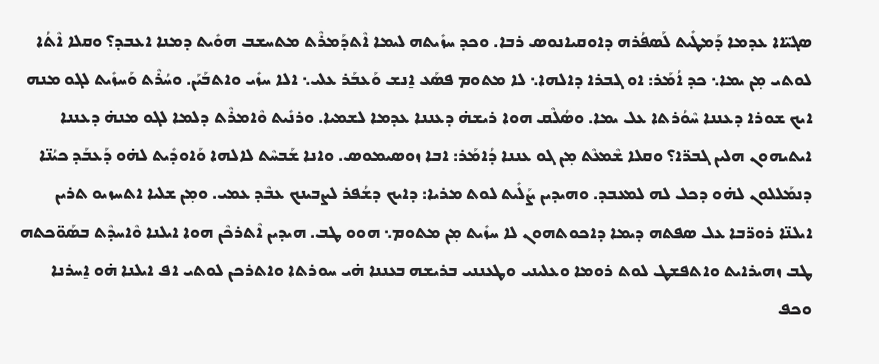ܣܓܝ̈ܐܐ ܥܕܡܐ ܕܰܡܛܺܝܬ ܠܰܣܦܳܪܗ ܕܐܘܩܝܐܢܘܣ ܪܒܐ. ܘܟܕ ܚܙܺܝܬܗ ܠܝܡܐ ܐܶܬܕܰܡܪܶܬ ܡܬܚܫܒ ܗܘܺܝܬ ܕܡܢܐ ܐܥܒܕ؟ ܘܩܠܐ ܐܶܬܳܐ ܠܘܬܝ ܡ݂ܢ ܝܡܐ܆ ܟܕ ܐܳܡܰܪ: ܐܘ ܓܒܪܐ ܕܐܠܗܐ܆ ܠܐ ܡܬܘܡ ܦܣܰܥ ܐ̱ܢܫ ܘܰܥܒܰܪ ܥܠܝ܆ ܐܠܐ ܚܙܺܝ ܘܐܬܒܰܝܰܢ. ܘܚܳܪܶܬ ܘܰܚܙܺܝܬ ܠܓܘ ܡܢܗ ܐܝܟ ܫܘܪܐ ܕܥܢܢܐ ܚܶܘܳܪܬܐ ܥܠ ܝܡܐ. ܘܣܳܠܶܩ ܗܘܐ ܪܝܫܗ̇ ܕܥܢܢܐ ܥܕܡܐ ܠܫܡܝܐ. ܘܪܢܺܝܬ ܘܶܐܡܪܶܬ ܕܠܡܐ ܠܓܘ ܡܢܗ̇ ܕܥܢܢܐ ܐܝܬܝܗܘܢ ܗܠܝܢ ܓܒܪ̈ܐ؟ ܘܩܠܐ ܫܶܡܥܶܬ ܡ݂ܢ ܓܘ ܥܢܢܐ ܕܳܐܡܰܪ: ܐܒܐ ܙܘܣܝܡܘܣ. ܘܐܢܐ ܫܰܒܚܶܬ ܠܐܠܗܐ ܘܰܐܘܕܺܝܬ ܠܗ̇ܘ ܕܰܥܒܰܕ ܟܝܳܢ̈ܐ ܕܢܡܰܠܠܘܢ ܠܗ̇ܘ ܕܟܠ ܠܗ ܠܡܥܒܕ. ܘܗܝܕܝܢ ܨܰܠܺܝܬ ܠܘܬ ܡܪܝܐ: ܕܐܝܟ ܕܫܳܦܪ ܠܨܒܝܢܟ ܥܒܶܕ ܥܡܝ. ܘܡ݂ܢ ܫܠܝܐ ܐܬܚܙܝܘ ܬܪܝܢ ܐܝܠܢ̈ܐ ܪܘܪ̈ܒܐ ܥܠ ܣܦܬܗ ܕܝܡܐ ܕܐܟܘܬܗܘܢ ܠܐ ܚܙܺܝܬ ܡ݂ܢ ܡܬܘܡ܆ ܗܘܘ ܛܒ. ܗܝܕܝܢ ܐܶܬܪܟܶܢ ܗܘܐ ܐܝܠܢܐ ܘܶܐܚܕܶܬ ܒܣܰܘ̈ܟܬܗ ܛܒ ܙܗܝܪܐܝܬ ܘܐܬܦܫܛ ܠܘܬ ܪܘܡܐ ܘܥܠܝܢܝ ܘܛܥܢܢܝ ܒܪܝܫܗ ܒܥܢܢܐ ܗ̇ܝ ܚܘܪܬܐ ܘܐܬܪܟܢ ܠܘܬܝ ܐܦ ܐܝܠܢܐ ܗ̇ܘ ܐ̱ܚܪܢܐ ܘܟܦ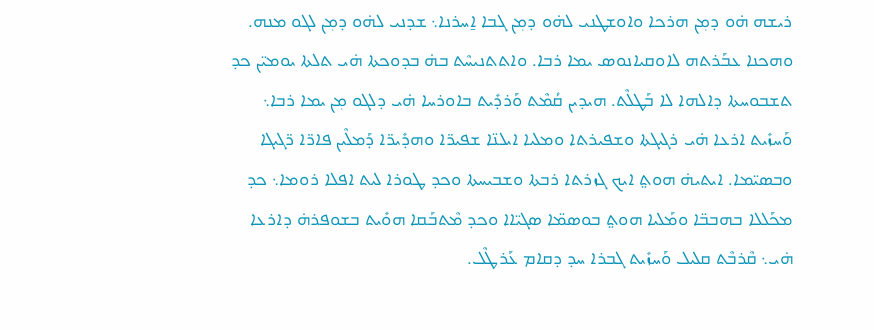ܪܝܫܗ ܗ̇ܘ ܕܡ݂ܢ ܗܪܟܐ ܘܐܘܫܛܢܝ ܠܗ̇ܘ ܕܡ݂ܢ ܓܒܐ ܐ̱ܚܪܢܐ܆ ܫܕܢܝ ܠܗ̇ܘ ܕܡ݂ܢ ܠܓܘ ܡܢܗ. ܘܗܟܢܐ ܥܒܰܪܬܗ ܠܐܘܩܝܐܢܘܣ ܝܡܐ ܪܒܐ. ܘܐܬܬܢܝܚܶܬ ܒܗ̇ ܒܕܘܟܬܐ ܗ̇ܝ ܬܠܬܐ ܝܘܡܝ̈ܢ ܟܕ ܬܫܒܘܚܬܐ ܕܐܠܗܐ ܠܐ ܒܰܛܠܶܬ. ܗܝܕܝܢ ܩܳܡܶܬ ܘܰܪܕܺܝܬ ܒܐܘܪܚܐ ܗ̇ܝ ܕܠܓܘ ܡ݂ܢ ܝܡܐ ܪܒܐ܆ ܘܰܚܙܺܝܬ ܐܪܥܐ ܗ̇ܝ ܪܓܝܓܬܐ ܘܫܦܝܪܬܐ ܘܡܠܝܐ ܐܝܠܢ̈ܐ ܫܦܝܪ̈ܐ ܘܗܕܺܝܪ̈ܐ ܕܰܡܠܶܝܢ ܦܐܪ̈ܐ ܪ̈ܓܝܓܐ ܘܒܣܝ̈ܡܐ. ܐܝܬܝܗ̇ ܗܘܬ݀ ܐܝܟ ܓܙܪܬܐ ܪܒܬܐ ܘܫܒܝܚܬܐ ܘܟܕ ܛܘܪܐ ܠܝܬ ܐܦܠܐ ܪܘܡܐ܆ ܟܕ ܡܟܰܠܠܐ ܒܗܒܒ̈ܐ ܘܡܰܠܝܐ ܗܘܬ݀ ܒܘܣܡ̈ܐ ܣܓܝ̈ܐܐ ܘܟܕ ܡܶܬܒܰܩܐ ܗܘܺܝܬ ܒܫܘܦܪܗ̇ ܕܐܪܥܐ ܗ̇ܝ܆ ܩܶܪܒܶܬ ܩܠܝܠ ܘܰܚܙܺܝܬ ܓܒܪܐ ܚܕ ܕܩܐܡ ܥܰܪܛܶܠ.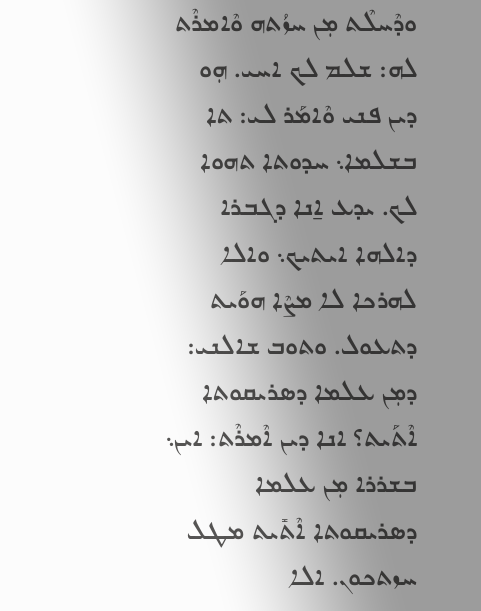ܘܕܶܚܠܶܬ ܡ݂ܢ ܚܙܳܬܗ ܘܶܐܡܪܶܬ ܠܗ: ܫܠܡ ܠܟ ܐܚܝ. ܗ݂ܘ ܕܝܢ ܦܢܝ ܘܶܐܡܰܪ ܠܝ: ܬܐ ܒܫܠܡܐ܆ ܚܕܘܬܐ ܬܗܘܐ ܠܟ. ܝܕܥ ܐ̱ܢܐ ܕܓܒܪܐ ܕܐܠܗܐ ܐܝܬܝܟ܆ ܘܐܠܐ ܠܗܪܟܐ ܠܐ ܡܨܶܐ ܗܘܰܝܬ ܕܬܥܘܠ. ܘܬܘܒ ܫܐܠܢܝ: ܕܡ݂ܢ ܥܠܡܐ ܕܣܪܝܩܘܬܐ ܐܶܬܰܝܬ؟ ܐܢܐ ܕܝܢ ܐܶܡܪܶܬ: ܐܝܢ܆ ܒܫܪܪܐ ܡ݂ܢ ܥܠܡܐ ܕܣܪܝܩܘܬܐ ܐܶܬܺܝܬ ܡܛܠ ܚܙܬܟܘܢ. ܐܠܐ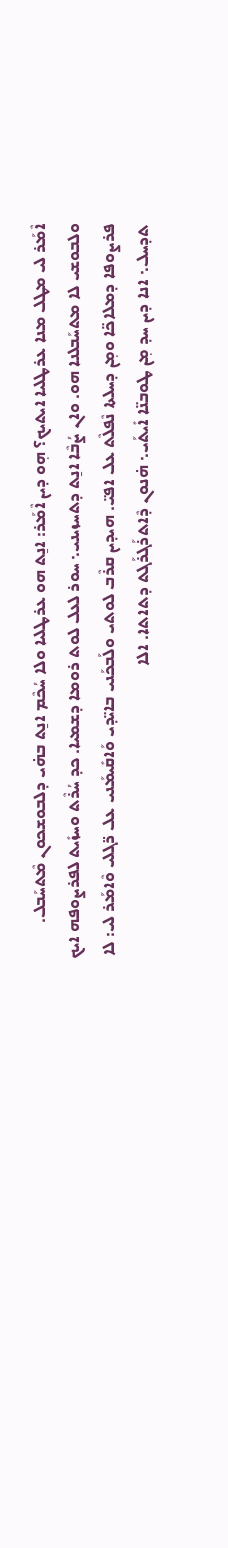ܐܶܡܰܪ ܠܝ ܡܛܠ ܡܢܐ ܥܪܛܠܝܐ ܐܝܬܝܟ؟ ܗ݂ܘ ܕܝܢ ܐܶܡܰܪ: ܐܢ̱ܬ ܗܘ ܥܪܛܠܝܐ ܘܠܐ ܚܳܟܶܡ ܐܢ̱ܬ ܒܗ̇ܝ ܕܠܒܘܫܟܘܢ ܡܶܬܚܰܒܠ. ܘܠܒܘܫܝ ܠܐ ܡܬܚܰܒܠܢܐ ܗܘ. ܘܐܢ ܨܳܒܶܐ ܐܢ̱ܬ ܕܬܚܙܝܢܝ܆ ܚܘܪ ܠܥܠ ܠܘܬ ܪܘܡܐ ܕܫܡܝܐ. ܟܕ ܚܳܪܶܬ ܘܚܙܺܝܬ ܠܦܪܨܘܦܗ ܐܝܟ ܦܪܨܘܦܐ ܕܡܠܐܟ̈ܐ ܘܡ݂ܢ ܕܚܠܬܐ ܢܶܦܠܶܬ ܥܠ ܐܦܝ̈. ܗܝܕܝܢ ܩܪܶܒ ܠܘܬܝ ܘܠܰܒܟܰܢܝ ܒܐܝ̈ܕܝ ܘܰܐܩܺܝܡܰܢܝ ܥܠ ܪ̈ܓܠܝ ܘܶܐܡܰܪ ܠܝ: ܠܐ ܬܕܚܠ܆ ܐܢܐ ܕܝܢ ܚܕ ܡ݂ܢ ܛܘܒܢ̈ܐ ܐܺܝܬܰܝ܆ ܗ̇ܢܘܢ ܕܶܐܬܪܰܓܪܰܓܬ ܕܬܐܬܐ. ܐܠܐ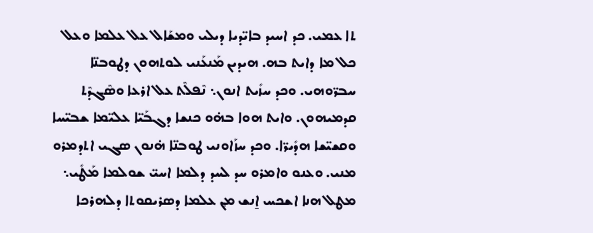ܬܐ ܥܡܝ. ܟܕ ܐܚܝܕ ܒܐܝ̈ܕܝܐ ܕܝܠܝ ܘܡܫܰܐܠ ܥܠ ܥܠܡܐ ܘܥܠ ܟܠ ܡܐ ܕܐܝܬ ܒܗ. ܗܝܕܝܢ ܡܰܢܥܰܢܝ ܠܘܬܗܘܢ ܕܛܘܒܢ̈ܐ ܚܒܪ̈ܘܗܝ. ܘܟܕ ܚܙܺܝܬ ܐܢܘܢ܆ ܢܶܦܠܶܬ ܥܠ ܐܪܥܐ ܘܣܶܓܕܶܬ ܩܕܡܝܗܘܢ. ܘܐܝܬ ܗܘܐ ܒܗ̇ܘ ܟܢܫܐ ܕܓܒܰܝ̈ܐ ܥܠܝ̈ܡܐ ܫܒܝ̈ܚܐ ܘܩܫܝ̈ܫܐ ܗܕܺܝܪ̈ܐ. ܘܟܕ ܚܙܰܐܘܢܝ ܛܘܒܢ̈ܐ ܗ̇ܢܘܢ ܣܓܝ ܐܬܕܡܪܘ ܡܢܝ. ܘܥܢܘ ܘܐܡܪܘ ܚܕ ܠܚܕ ܕܠܡܐ ܐܚܝ̈ ܫܘܠܡܐ ܡܰܛܺܝ܆ ܡܛܠ ܗܢܐ ܐܫܟܚ ܐ̱ܢܫ ܡ݂ܢ ܥܠܡܐ ܕܣܪܝܩܘܬܐ ܕܠܗܪܟܐ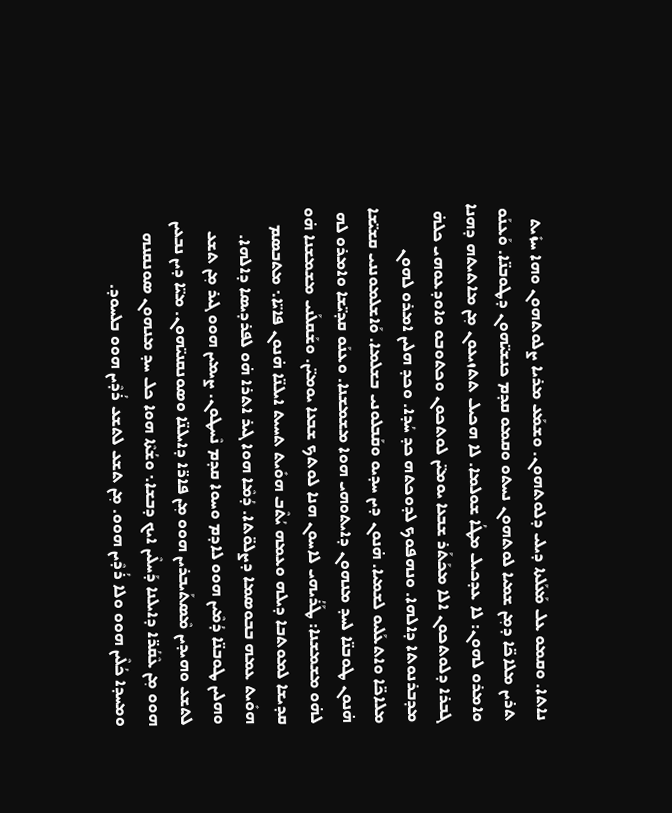ܢܐܬܐ. ܘܩܡܘ ܥܠ ܡܰܥܰܠܬܐ ܕܝܠܝ ܕܠܘܬܗܘܢ. ܘܫܡܰܥ ܡܪܝܐ ܨܠܘܬܗܘܢ ܘܗܐ ܚܙܺܝܬ ܬܪܝܢ ܡܠܐܟ̈ܐ ܕܡ݂ܢ ܫܡܝܐ ܠܘܬܗܘܢ ܢܚܬܘ ܘܩܡܘ ܩܕܡ ܟܢܫܝ̈ܗܘܢ ܕܛܘܒܢ̈ܐ. ܘܰܥܢܰܘ ܘܐܡܪܘ ܠܗܘܢ: ܠܐ ܥܕܟܝܠ ܡܛܳܐ ܫܘܠܡܐ. ܠܐ ܗܟܝܠ ܬܬܙܝܥܘܢ ܡ݂ܢ ܡܐܬܝܬܗ ܕܗܢܐ ܓܒܪܐ ܕܠܘܬܟܘܢ ܐܠܐ ܡܟܰܬܰܪ ܫܒܥܐ ܝܘܡܝ̈ܢ ܠܘܬܟܘܢ ܘܟܬܘܒܘ ܘܐܘܕܥܘܗܝ ܟܠܗ̇ ܡܕܒܪܢܘܬܐ ܕܐܠܗܐ. ܘܢܗܦܘܟ ܠܕܘܟܬܗ ܟܕ ܚܳܕܐ. ܘܟܕ ܗܠܝܢ ܐܡܪܘ ܠܗܘܢ ܡܠܐܟ̈ܐ ܘܐܬܥܰܠܝܘ ܠܫܡܝܐ. ܗ̇ܢܘܢ ܕܝܢ ܚܕܝܘ ܘܩܰܒܠܘܢܝ ܒܫܠܡܐ. ܘܰܐܫܠܡܘܢܢܝ ܩܫܝ̈ܫܐ ܗ̇ܢܘܢ ܛܘܒܢ̈ܐ ܠܚܕ ܡܢܗܘܢ ܕܐܝܬܘܗܝ ܗܘܐ ܡܫܡܫܢܐ. ܘܥܢܰܘ ܩܕܝ̈ܫܐ ܘܐܡܪܘ ܠܗ ܠܗ̇ܘ ܡܫܡܫܢܐ: ܛܰܪܳܝܗܝ ܠܐܚܘܢ ܗܢܐ ܠܘܬܟ ܫܒܥܐ ܝܘܡܝ̈ܢ. ܘܫܰܩܠܰܢܝ ܡܫܡܫܢܐ ܗ̇ܘ ܩܕܝܫܐ ܠܡܘܬܒܐ ܕܝܠܗ ܘܥܡܗ ܝܳܬܶܒ ܗܘܺܝܬ ܬܚܝܬ ܐܝܠܢ̈ܐ ܗ̇ܢܘܢ ܦܐܝ̈ܐ܆ ܡܬܒܣܡ ܗܘܺܝܬ ܥܡܗ ܒܒܘܣܡܐ ܕܨܠܘ̈ܬܐ. ܕܳܡܶܐ ܗܘܐ ܓܝܪ ܐܬܪܐ ܗ̇ܘ ܠܦܪܕܝܣܐ ܕܐܠܗܐ. ܘܗܠܝܢ ܛܘܒܢ̈ܐ ܕܳܡܶܝܢ ܗܘܘ ܠܐܕܡ ܘܚܘܐ ܩܕܡ ܢܶܚܛܘܢ. ܨܝܡܝܢ ܗܘܘ ܓܝܪ ܡ݂ܢ ܬܫܥ ܠܬܫܥ ܘܗܝܕܝܢ ܡܶܣܬܰܝܒܪܝܢ ܗܘܘ ܡ݂ܢ ܦܐܪ̈ܐ ܕܐܝܠܢ̈ܐ ܘܣܘܢܩܢܝ̈ܗܘܢ. ܡܝ̈ܐ ܕܝܢ ܢܒܥܝܢ ܗܘܘ ܡ݂ܢ ܥܶܩܳܪ̈ܐ ܕܐܝܠܢܐ ܕܰܚܠܶܝܢ ܐܝܟ ܕܒܫܐ܆ ܘܫܳܬܶܐ ܗܘܐ ܟܠ ܚܕ ܡܢܗܘܢ ܣܘܢܩܢܗ ܘܡܚܕܐ ܟܳܠܶܝܢ ܗܘܘ ܘܠܐ ܪܳܕܶܝܢ ܗܘܘ. ܡ݂ܢ ܬܫܥ ܠܬܫܥ ܪܳܕܶܝܢ ܗܘܘ ܒܠܚܘܕ.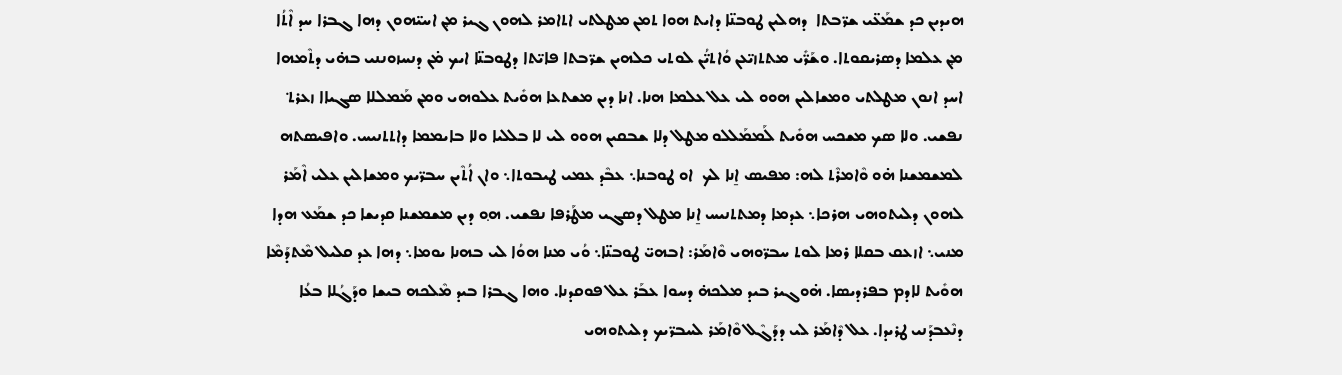ܗܝܕܝܢ ܟܕ ܫܡܰܥ̈ܝ ܫܪ̈ܒܬܐ  ܕܗܠܝܢ ܛܘܒܢ̈ܐ ܕܐܝܬ ܗܘܐ ܬܡܢ ܡܛܠܬܝ ܐܬܐܡܪ ܠܗܘܢ ܓܝܪ ܡ݂ܢ ܐܚܝ̈ܗܘܢ ܕܗܐ ܓܒܪܐ ܚܕ ܐܶܬܳܐ ܡ݂ܢ ܥܠܡܐ ܕܣܪܝܩܘܬܐ. ܘܫܰܪ̈ܺܝ ܡܬܬܙܝ̈ܥܢ ܘܳܐܬܝ̈ܳܢ ܠܘܬܝ ܟܠܗܝܢ ܫܪ̈ܒܬܐ ܦܐܝ̈ܬܐ ܕܛܘܒܢ̈ܐ ܐܝܟ ܡ̇ܢ ܕܢܚܙܘܢܢܝ ܒܗ̇ܝ ܕܬܶܡܗܐ ܐܚܕ ܐܢܘܢ ܡܛܠܬܝ ܘܡܫܐܠܝܢ ܗܘܘ ܠܝ ܥܠ ܥܠܡܐ ܗܢܐ. ܐܢܐ ܕܝܢ ܡܫܬܥܐ ܗܘܺܝܬ ܥܠܘܗܝ ܘܡ݂ܢ ܡܰܡܠܠܐ ܣܓܝܐܐ ܙܥܪܬ݀ ܢܦܫܝ. ܘܠܐ ܣܟ ܡܫܟܚ ܗܘܺܝܬ ܠܰܡܡܰܠܠܘ ܡܛܠ ܕܠܐ ܫܒܩܝܢ ܗܘܘ ܠܝ ܠܐ ܒܠܠܝܐ ܘܠܐ ܒܐܝܡܡܐ ܕܐܬܬܢܝܚ. ܘܐܦܝܣܬܗ ܠܡܫܡܫܢܐ ܗ̇ܘ ܘܶܐܡܪܶܬ ܠܗ: ܡܦܝܣ ܐ̱ܢܐ ܠܟ  ܐܘ ܛܘܒܢܐ܆ ܥܒܶܕ ܥܡܝ ܛܝܒܘܬܐ܆ ܘܐܢ ܐܳܬܶܝܢ ܚܒܪ̈ܝܟ ܘܡܫܐܠܝܢ ܥܠܝ ܐܶܡܰܪ ܠܗܘܢ ܕܠܝܬܘܗܝ ܗܪܟܐ܆ ܥܕܡܐ ܕܡܬܬܢܝܚ ܐ̱ܢܐ ܡܛܠ ܕܣܓܝ ܡܛܰܪܦܐ ܢܦܫܝ. ܗ݂ܘ ܕܝܢ ܡܫܡܫܢܐ ܩܕܝܫܐ ܟܕ ܫܡܰܥ ܗܕܐ ܡܢܝ܆ ܐܙܥܩ ܒܩܠܐ ܪܡܐ ܠܘܬ ܚܒܪ̈ܘܗܝ ܘܶܐܡܰܪ: ܐܒܗܝ̈ ܛܘܒܢ̈ܐ܆ ܘܳܝ ܡܢܐ ܗܘܳܐ ܠܝ ܒܗܢܐ ܝܘܡܐ܆ ܕܗܐ ܥܕ ܩܠܝܠ ܡܶܬܕܰܡܶܐ ܗܘܺܝܬ ܠܐܕܡ ܒܦܪܕܝܣܐ. ܗ̇ܘܓܝܪ ܒܝܕ ܡܠܟܗ̇ ܕܚܘܐ ܥܒܰܪ ܥܠ ܦܘܩܕܢܐ. ܘܗܐ ܓܒܪܐ ܒܝܕ ܡܶܠܟܗ ܒܝܫܐ ܘܕܰܓܳܠܐ ܒܥܳܐ ܕܢܶܥܒܕܰܢܝ ܛܪܝܕܐ. ܥܠ ܕܶܐܡܰܪ ܠܝ ܕܕܰܓܶܠ ܘܶܐܡܰܪ ܠܚܒܪ̈ܝܟ ܕܠܝܬܘܗܝ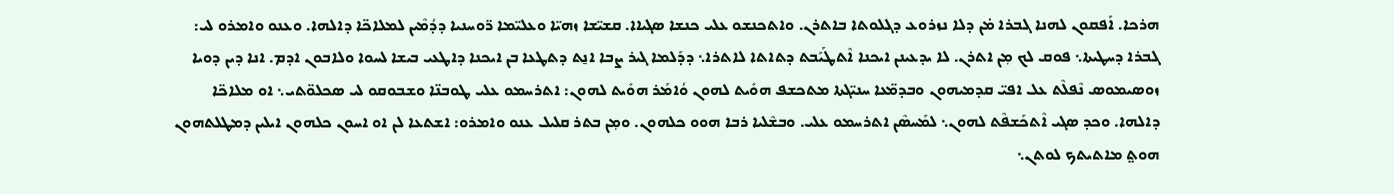ܗܪܟܐ. ܐܰܦܩܘܢ ܠܗܢܐ ܓܒܪܐ ܡ̇ܢ ܕܠܐ ܢܙܪܘܥ ܕܓܠܘܬܐ ܒܐܬܪܢ. ܘܐܬܟܢܫܘ ܥܠܝ ܟܢܫܐ ܣܓܝܐܐ. ܩܫܝ̈ܫܐ ܙܗܝ̈ܐ ܘܥܠܝ̈ܡܐ ܪ̈ܘܚܢܝܐ ܕܕܳܡܶܝܢ ܠܡܠܐܟ̈ܐ ܕܐܠܗܐ. ܘܥܢܘ ܘܐܡܪܘ ܠܝ: ܓܒܪܐ ܕܚܛܝܬܐ܆ ܦܘܩ ܠܟ ܡ݂ܢ ܐܬܪܢ. ܠܐ ܝܕܥܝܢܢ ܐܝܟܢܐ ܐܶܬܛܰܝܰܒܬ ܕܬܐܬܐ ܠܐܬܪܐ܆ ܕܕܰܠܡܐ ܓܝܪ ܨܒܐ ܐܢ̱ܬ ܕܬܛܥܐ ܒܢ ܐܝܟܢܐ ܕܐܛܥܝ ܒܝܫܐ ܠܚܘܐ ܘܠܐܒܘܢ ܐܕܡ. ܐܢܐ ܕܝܢ ܕܘܝܐ ܙܘܣܝܡܘܣ ܢܶܦܠܶܬ ܥܠ ܐܦܝ̈ ܩܕܡܝܗܘܢ ܘܒܕܡ̈ܥܐ ܚܢܝ̈ܓܬܐ ܡܬܟܫܦ ܗܘܺܝܬ ܠܗܘܢ ܘܳܐܡܰܪ ܗܘܺܝܬ ܠܗܘܢ: ܐܬܪܚܡܘ ܥܠܝ ܛܘܒܢ̈ܐ ܘܫܒܘܩܘ ܠܝ ܣܟܠܘ̈ܬܝ܆ ܐܘ ܡܠܐܟ̈ܐ ܕܐܠܗܐ. ܘܟܕ ܣܓܝ ܐܶܬܟܰܫܦܶܬ ܠܗܘܢ܆ ܠܡܰܚܣܶܢ ܐܬܪܚܡܘ ܥܠܝ. ܘܒܫܶܠܝܐ ܪܒܐ ܗܘܘ ܟܠܗܘܢ. ܘܡ݂ܢ ܒܬܪ ܩܠܝܠ ܥܢܘ ܘܐܡܪܘ: ܐܫܬܥܐ ܠܢ ܐܘ ܐܚܘܢ ܟܠܗܘܢ ܐܝܠܝܢ ܕܡܛܠܬܗܘܢ ܗܘܬ݀ ܡܐܬܝܬܟ ܠܘܬܢ܆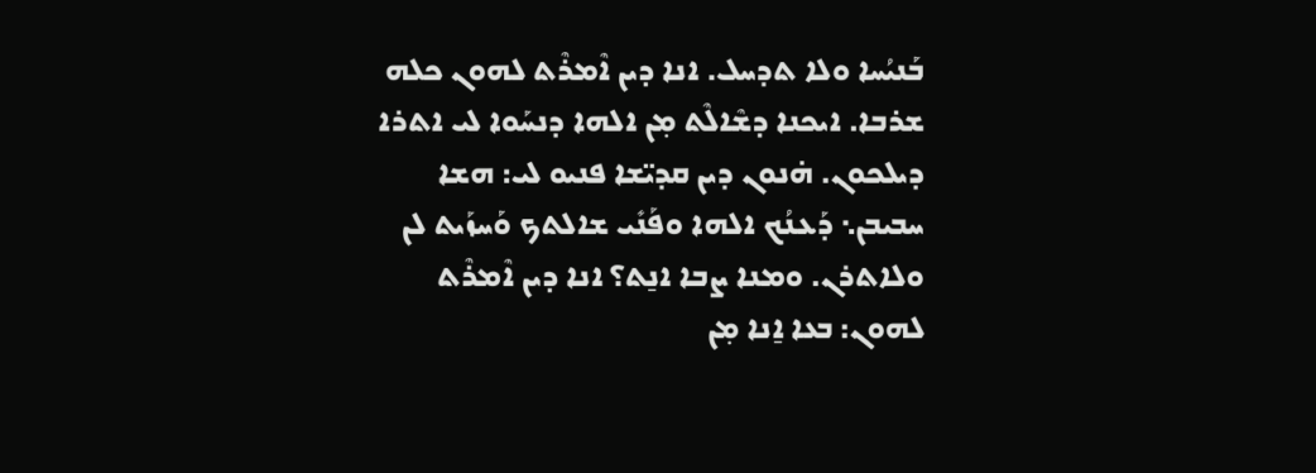ܒܰܢܝܳܚܐ ܘܠܐ ܬܕܚܠ. ܐܢܐ ܕܝܢ ܐܶܡܪܶܬ ܠܗܘܢ ܟܠܗ ܫܪܒܐ. ܐܝܟܢܐ ܕܫܶܐܠܶܬ ܡ݂ܢ ܐܠܗܐ ܕܢܚܰܘܐ ܠܝ ܐܬܪܐ ܕܝܠܟܘܢ. ܗ̇ܢܘܢ ܕܝܢ ܩܕܝ̈ܫܐ ܦܢܝܘ ܠܝ: ܗܫܐ ܚܒܝܒܢ܆ ܕܰܥܢܳܟ ܐܠܗܐ ܘܦܰܢܺܝ ܫܐܠܬܟ ܘܰܚܙܰܝܬ ܠܢ ܘܠܐܬܪܢ. ܘܡܢܐ ܨܒܐ ܐܢ̱ܬ؟ ܐܢܐ ܕܝܢ ܐܶܡܪܶܬ ܠܗܘܢ: ܒܥܐ ܐ̱ܢܐ ܡ݂ܢ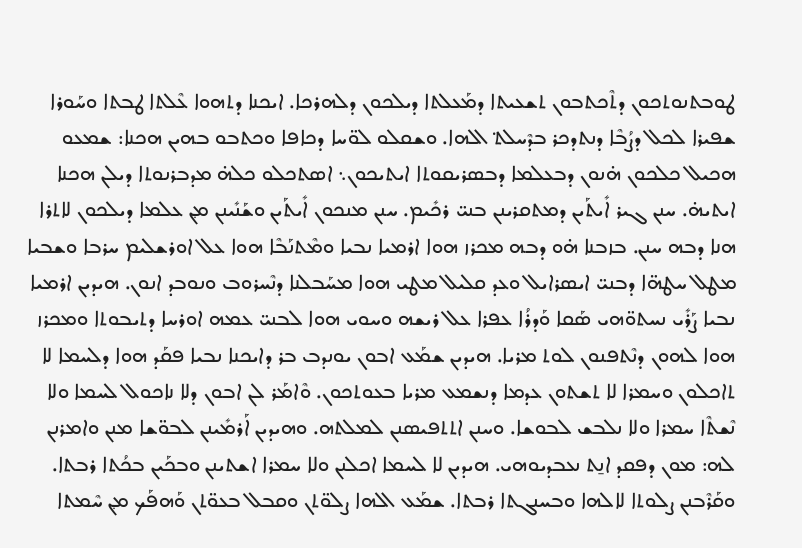ܛܘܒܬܢܘܬܟܘܢ ܕܬܶܟܬܒܘܢ ܬܫܥܝܬܐ ܕܡܰܥܠܬܐ ܕܝܠܟܘܢ ܕܠܗܪܟܐ. ܐܝܟܢܐ ܕܬܗܘܐ ܥܶܠܬܐ ܛܒܬܐ ܘܚܰܘܪܐ ܫܦܝܪܐ ܠܟܠ ܕܨܳܒܶܐ ܕܢܬܕܟܪ ܒܕܶܚܠܬ݀ ܐܠܗܐ. ܘܫܩܠܘ ܠܘ̈ܚܐ ܕܟܐܦܐ ܘܟܬܒܘ ܒܗܝܢ ܗܟܢܐ: ܫܡܥܘ ܗܟܝܠ ܟܠܟܘܢ ܗ̇ܢܘܢ ܕܒܥܠܡܐ ܕܒܣܪܝܩܘܬܐ ܐܝܬܝܟܘܢ܆ ܐܣܬܟܠܘ ܟܠܗ̇ ܡܕܒܪܢܘܬܐ ܕܝܠܢ ܗܟܢܐ ܐܝܬܝܗ̇. ܚܢܢ ܓܝܪ ܐܺܝܬܰܝܢ ܕܡܬܩܪܝܢܢ ܒܢܝ̈ ܪܟܺܝܡ. ܚܢܢ ܡܢܟܘܢ ܐܺܝܬܰܝܢ ܘܫܰܢܺܝܢܢ ܡ݂ܢ ܥܠܡܐ ܕܝܠܟܘܢ ܠܐܬܪܐ ܗܢܐ ܕܒܗ ܚܢܢ. ܒܙܒܢܐ ܗ̇ܘ ܕܒܗ ܡܟܪܙ ܗܘܐ ܐܪܡܝܐ ܢܒܝܐ ܘܡܶܬܢܰܒܶܐ ܗܘܐ ܥܠ ܐܘܪܫܠܝܡ ܚܪܒܐ ܘܫܒܝܐ ܡܛܠ ܚܛܗ̈ܐ ܕܒܢܝ̈ ܐܝܣܪܐܝܠ ܘܥܕ ܩܠܝܠ ܡܛܝ ܗܘܐ ܡܚܰܒܠܢܐ ܕܢܶܚܪܘܒ ܘܢܘܒܕ ܐܢܘܢ. ܗܝܕܝܢ ܐܪܡܝܐ ܢܒܝܐ ܨܰܪܺܝ ܢܚܬܘ̈ܗܝ ܣܰܩܐ ܘܰܕܪܳܐ ܥܦܪܐ ܥܠ ܪܝܫܗ ܘܚܘܝ ܗܘܐ ܠܒܢܝ̈ ܥܡܗ ܐܘܪܚܐ ܕܬܝܒܘܬܐ ܘܡܟܪܙ ܗܘܐ ܠܗܘܢ ܕܢܶܬܦܢܘܢ ܠܘܬ ܡܪܝܐ. ܗܝܕܝܢ ܫܡܰܥ ܐܒܘܢ ܝܘܢܕܒ ܒܪ ܕܐܝܟܢܐ ܢܒܝܐ ܦܩܰܕ ܗܘܐ ܕܠܚܡܐ ܠܐ ܬܐܟܠܘܢ ܘܚܡܪܐ ܠܐ ܬܫܬܘܢ ܥܕܡܐ ܕܢܫܡܥ ܡܪܝܐ ܒܥܘܬܟܘܢ. ܘܶܐܡܰܪ ܠܢ ܐܒܘܢ ܕܠܐ ܢܐܟܘܠ ܠܚܡܐ ܘܠܐ ܢܶܫܬܶܐ ܚܡܪܐ ܘܠܐ ܢܠܒܫ ܠܒܘܫܐ. ܘܚܢܢ ܐܬܬܦܝܣܢܢ ܠܡܠܬܗ. ܘܗܝܕܝܢ ܐܰܪܡܺܝܢܢ ܠܒܘ̈ܫܐ ܡܢܢ ܘܐܡܪܢܢ ܠܗ: ܡܘܢ ܕܦܩܕ ܐܢ̱ܬ ܢܥܒܕܝܘܗܝ. ܗܝܕܝܢ ܠܐ ܠܚܡܐ ܐܟܠܢܢ ܘܠܐ ܚܡܪܐ ܐܫܬܝܢܢ ܘܒܟܰܝܢ ܒܟܳܬܐ ܪܒܬܐ. ܘܩܰܪܶܒܢܢ ܨܠܘܬܐ ܠܐܠܗܐ ܘܒܚܢܓܬܐ ܪܒܬܐ. ܫܡܰܥ ܐܠܗܐ ܨܠܘ̈ܬܢ ܘܩܒܠ ܒܥܘ̈ܬܢ ܘܰܗܦܰܟ ܡ݂ܢ ܚܶܡܬܐ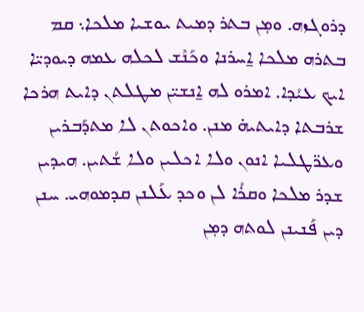ܕܪܘܓܙܗ. ܘܡ݂ܢ ܒܬܪ ܕܡܝܬ ܝܘܫܝܐ ܡܠܟܐ܆ ܩܡ ܒܬܪܗ ܡܠܟܐ ܐ̱ܚܪܢܐ ܘܟܰܢܶܫ ܠܟܠܗ ܥܡܗ ܕܝܘܕܝ̈ܐ ܐܝܟ ܥܝܳܕܐ. ܐܡܪܘ ܠܗ ܐ̱ܢܫܝ̈ܢ ܡܛܠܬܢ ܕܐܝܬ ܗܪܟܐ ܫܪܒܬܐ ܕܐܝܬܝܗ̇ ܡܢܢ. ܘܐܟܘܬܢ ܠܐ ܡܬܕܰܒܪܝܢ ܘܥܪ̈ܛܠܝܐ ܐܢܘܢ ܘܠܐ ܐܟܠܝܢ ܘܠܐ ܫܳܬܝܢ. ܗܝܕܝܢ ܫܕܪ ܡܠܟܐ ܘܩܪܳܐ ܠܢ ܘܟܕ ܥܰܠܢܢ ܩܕܡܘܗܝ. ܚܢܢ ܕܝܢ ܦܰܢܝܢܢ ܠܘܬܗ ܕܡ݂ܢ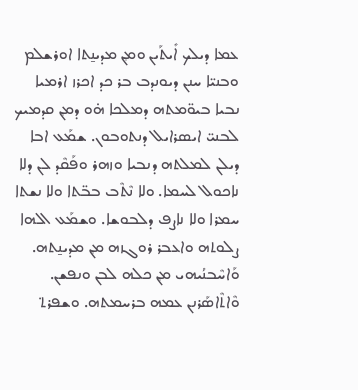ܥܡܐ ܕܝܠܟ ܐܺܝܬܰܝܢ ܘܡ݂ܢ ܡܕܝܢ̱ܬܐ ܐܘܪܫܠܡ ܘܒܢܝ̈ܐ ܚܢܢ ܕܝܘܢܕܒ ܒܪ ܟܕ ܐܟܪܙ ܐܪܡܝܐ ܢܒܝܐ ܒܝܘ̈ܡܬܗ ܕܡܠܟܐ ܗ̇ܘ ܕܡ݂ܢ ܩܕܡܝܟ ܠܒܢܝ̈ ܐܝܣܪܐܝܠ ܕܢܬܘܒܘܢ. ܫܡܰܥ ܐܒܐ ܕܝܠܢ ܠܡܠܬܗ ܕܢܒܝܐ ܘܙܗܪ ܘܦܰܩܶܕ ܠܢ ܕܠܐ ܢܐܟܘܠ ܠܚܡܐ. ܘܠܐ ܢܶܬܶܒ ܒܒ̈ܬܐ ܘܠܐ ܢܫܬܐ ܚܡܪܐ ܘܠܐ ܢܐܨܦ ܕܠܒܘܫܐ. ܘܫܡܰܥ ܐܠܗܐ ܨܠܘܬܗ ܘܐܥܒܪ ܪܘܓܙܗ ܡ݂ܢ ܡܕܝܢ̱ܬܗ. ܘܰܐܚܶܒܢܳܝܗܝ ܡ݂ܢ ܟܠܗ ܠܒܢ ܘܢܦܫܢ. ܘܶܐܬܶܐܣܰܪܢܢ ܥܡܗ ܒܪܚܡܬܗ. ܘܫܦܪܬ݀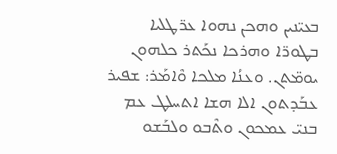ܒܥܝ̈ܢܝܢ ܘܗܟܢ ܢܗܘܐ ܥܪ̈ܛܠܝܐ ܒܛܘܪ̈ܐ ܘܗܪܟܐ ܢܟܰܬܪ ܟܠܗܘܢ ܝܘܡ̈ܬܢ. ܘܥܢܳܐ ܡܠܟܐ ܘܶܐܡܰܪ: ܫܦܝܪ ܥܒܰܕܬܘܢ ܐܠܐ ܗܫܐ ܐܬܚܠܛ ܥܡ ܒܢܝ̈ ܥܡܟܘܢ ܘܬܶܒܘ ܘܠܒܰܫܘ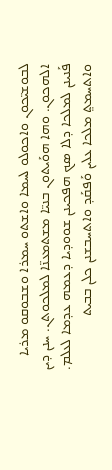ܠܒܘܫܝ̈ܟܘܢ ܘܐܟܘܠܘ ܠܚܡܐ ܘܐܫܬܘ ܚܡܪܐ ܘܫܒܘܩܘ ܡܪܝܐ ܐܠܗܟܘܢ. ܘܗܐ ܗܘܰܝܬܘܢ ܒܢܝ̈ܐ ܡܫܬܡܥܢ̈ܐ ܠܡܠܟܘܬܢ. ܚܢܢ ܕܝܢ ܦܰܢܝܢܢ ܠܡܠܟܐ ܕܠܐ ܣܟ ܗܦܟܝܢܢ ܫܘܘܕܝܐ ܕܥܡܗ ܥܕܡܐ ܠܥܠܡ. ܘܐܬܚܡܬ݀ ܡܠܟܐ ܥܠܝܢ ܘܰܦܩܰܕ ܘܐܬܚܒܫܢܢ ܟܠܢ ܒܒܝܬ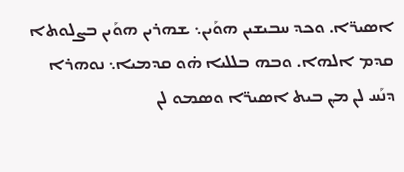ܐܣܝܪ̈ܐ. ܘܟܕ ܚܒܝܫܝܢ ܗܘܰܝܢ܆ ܫܗܪܝܢ ܗܘܰܝܢ ܒܨܠܘܬܐ ܩܕܡ ܐܠܗܐ. ܘܒܗ ܒܠܠܝܐ ܗ̇ܘ ܩܕܡܝܐ܆ ܢܘܗܪܐ ܕܢܰܚ ܠܢ ܡ݂ܢ ܒܝܬ ܐܣܝܪ̈ܐ ܘܣܡܘ ܠܢ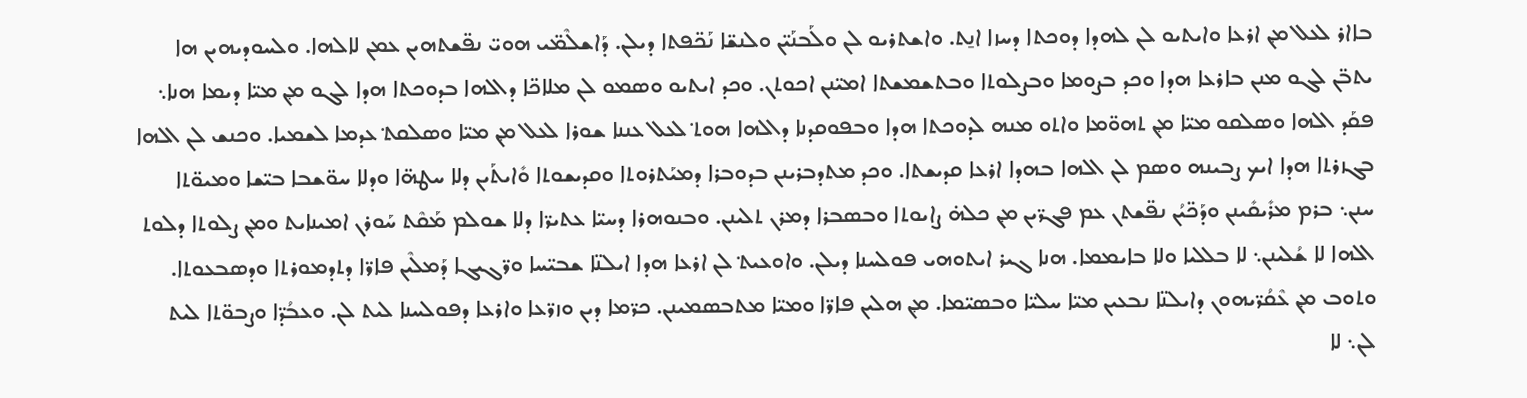ܒܐܐܪ ܠܥܠ ܡ݂ܢ ܐܪܥܐ ܘܐܝܬܝܘ ܠܢ ܠܗܕܐ ܕܘܟܬܐ ܕܚܙܐ ܐܢ̱ܬ. ܘܐܫܬܪܝܘ ܠܢ ܘܠܰܒܢܰܝ̈ܢ ܘܠܢܫ̈ܐ ܢܰܟ̈ܦܬܐ ܕܝܠܢ. ܕܰܐܫܠܶܡ̈ܝ ܗܘܝ̈ ܢܦ̈ܫܬܗܝܢ ܥܡܢ ܠܐܠܗܐ. ܘܠܚܘܕܝܗܝܢ ܗܐ ܝܬܒ̈ܢ ܠܓܘ ܡܢܢ ܒܐܪܥܐ ܗܕܐ ܘܟܕ ܒܨܘܡܐ ܘܒܨܠܘܬܐ ܘܒܬܫܡܫܬܐ ܐܡܝ̈ܢܢ ܐܟܘܬܢ. ܘܟܕ ܐܝܬܝܘ ܘܣܡܘ ܠܢ ܡܠܐܟ̈ܐ ܕܐܠܗܐ ܒܕܘܟܬܐ ܗܕܐ ܠܓܘ ܡ݂ܢ ܡܝ̈ܐ ܕܝܡܐ ܗܢܐ܆ ܦܩܰܕ ܐܠܗܐ ܘܣܠܩܘ ܡܝ̈ܐ ܡ݂ܢ ܬܗܘ̈ܡܐ ܘܐܬܘ ܡܢܗ ܠܕܘܟܬܐ ܗܕܐ ܘܒܦܘܩܕܢܐ ܕܐܠܗܐ ܗܘܬ݀ ܠܥܠ ܥܢܢܐ ܫܘܪܐ ܠܥܠ ܡ݂ܢ ܡܝ̈ܐ ܘܣܠܩܬ݀ ܥܕܡܐ ܠܫܡܝܐ. ܘܟܢܫ ܠܢ ܐܠܗܐ ܒܓܙܪܬܐ ܗܕܐ ܐܝܟ ܨܒܝܢܗ ܘܣܡ ܠܢ ܐܠܗܐ ܒܗܕܐ ܐܪܥܐ ܩܕܝܫܬܐ. ܘܟܕ ܡܬܕܒܪܝܢܢ ܒܕܘܒܪܐ ܕܡܝܰܬܪܘܬܐ ܘܩܕܝܫܘܬܐ ܘܺܐܝܬܰܝܢ ܕܠܐ ܚܛܗ̈ܐ ܘܕܠܐ ܚܘ̈ܫܒܐ ܒܝ̈ܫܐ ܘܡܝܘ̈ܬܐ ܚܢܢ܆ ܒܪܡ ܡܪܺܝܩܺܝܢܢ ܘܕܰܟ̈ܝܳܢ ܢܦ̈ܫܬܢ ܥܡ ܦܓܪ̈ܝܢ ܡ݂ܢ ܟܠܗ̇ ܨܐܝܘܬܐ ܘܒܣܒܪܐ ܕܡܪܢ ܬܠܝܢܢ. ܘܒܢܘܗܪܐ ܕܚܝ̈ܐ ܥܬܝܪ̈ܐ ܕܠܐ ܫܘܠܡ ܡܰܩܶܬ ܚܰܘܪܢ ܐܡܝܢܐܝܬ ܘܡ݂ܢ ܨܠܘܬܐ ܕܠܘܬ ܐܠܗܐ ܠܐ ܫܳܠܝܢܢ܆ ܠܐ ܒܠܠܝܐ ܘܠܐ ܒܐܝܡܡܐ. ܗܢܐ ܓܝܪ ܐܝܬܘܗܝ ܦܘܠܚܢܐ ܕܝܠܢ. ܘܐܘܥܝܬ݀ ܠܢ ܐܪܥܐ ܗܕܐ ܐܝܠܢ̈ܐ ܫܒܝ̈ܚܐ ܘܪ̈ܓܝܓܐ ܕܰܡܠܶܝܢ ܦܐܪ̈ܐ ܕܬܕܡܘܪܬܐ ܘܕܣܒܥܘܬܐ. ܘܬܘܒ ܡ݂ܢ ܥܶܩܳܪ̈ܝܗܘܢ ܕܐܝܠܢ̈ܐ ܢܒܥܝܢ ܡܝ̈ܐ ܚܠܝ̈ܐ ܘܒܣܝ̈ܡܐ. ܡ݂ܢ ܗܠܝܢ ܦܐܪ̈ܐ ܘܡܝ̈ܐ ܡܬܒܣܡܝܢܢ. ܟܪ̈ܡܐ ܕܝܢ ܘܙܪ̈ܥܐ ܘܐܪܥܐ ܕܦܘܠܚܢܐ ܠܝܬ ܠܢ. ܘܥܒܳܕ̈ܐ ܘܨܒܘ̈ܬܐ ܠܝܬ ܠܢ܆ ܠܐ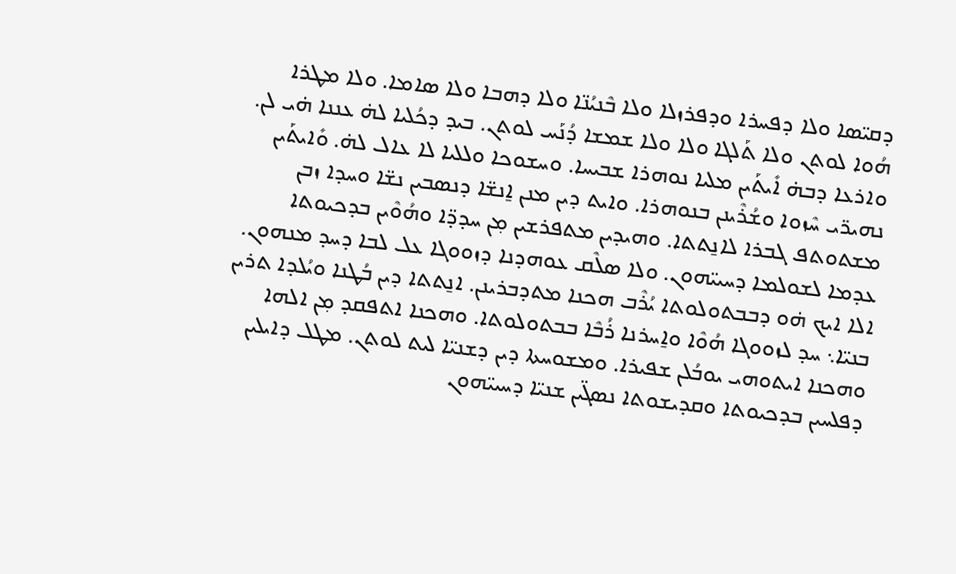ܕܩܝ̈ܣܐ ܘܠܐ ܕܦܚܪܐ ܘܕܦܪܙܠܐ ܘܠܐ ܒܶܢܝܳܢ̈ܐ ܘܠܐ ܕܗܒܐ ܘܠܐ ܣܐܡܐ. ܘܠܐ ܡܛܪܐ ܗܳܘܐ ܠܘܬܢ ܘܠܐ ܬܰܠܓܐ ܘܠܐ ܘܠܐ ܫܡܫܐ ܕܳܢܰܚ ܠܘܬܢ. ܒܝܕ ܕܟܳܠܝܐ ܠܗ̇ ܥܢܢܐ ܗ̇ܝ ܠܢ. ܘܐܪܥܐ ܕܒܗ̇ ܐܺܝܬܰܝܢ ܡܠܝܐ ܢܘܗܪܐ ܫܒܝܚܐ. ܘܚܫܘܟܐ ܘܠܠܝܐ ܠܐ ܥܐܠ ܠܗ̇. ܘܺܐܝܬܰܝܢ ܢܗܝܪ̈ܝ ܚܶܙܘܐ ܘܫܳܪܶܝܢܢ ܒܢܘܗܪܐ. ܘܐܝܬ ܕܝܢ ܡܢܢ ܐ̱ܢܫ̈ܐ ܕܢܣܒܝܢ ܢܫ̈ܐ ܘܚܕܐ ܙܒܢ ܡܫܬܘܬܦ ܓܒܪܐ ܠܐܢ̱ܬܬܐ. ܘܗܝܕܝܢ ܡܬܦܪܫܝܢ ܡ݂ܢ ܚܕܕ̈ܐ ܘܗܳܘܶܝܢ ܒܕܟܝܘܬܐ ܥܕܡܐ ܠܫܘܠܡܐ ܕܚܝܝ̈ܗܘܢ. ܘܠܐ ܣܠܶܩ ܥܘܗܕܢܐ ܕܙܘܘܓܐ ܥܠ ܠܒܐ ܕܚܕ ܡܢܗܘܢ. ܐܠܐ ܐܝܟ ܗ̇ܘ ܕܒܒܬܘܠܘܬܐ ܝܳܪܶܒ ܗܟܢܐ ܡܬܕܒܪܝܢܢ. ܐܢ̱ܬܬܐ ܕܝܢ ܒܳܛܢܐ ܘܝܳܠܕܐ ܬܪܝܢ ܒܢܝ̈ܐ܆ ܚܕ ܠܙܘܘܓܐ ܗܳܘܶܐ ܘܐ̱ܚܪܢܐ ܪܳܒܶܐ ܒܒܬܘܠܘܬܐ. ܘܗܟܢܐ ܐܬܦܩܕ ܡ݂ܢ ܐܠܗܐ ܘܗܟܢܐ ܐܝܬܘܗܝ ܝܘܒܳܠܢ ܫܦܝܪܐ. ܘܡܫܘܚܬܐ ܕܝܢ ܕܫܢܝ̈ܐ ܠܝܬ ܠܘܬܢ. ܡܛܠ ܕܐܝܠܝܢ ܕܦܠܚܝܢ ܒܕܟܝܘܬܐ ܘܩܕܝܫܘܬܐ ܢܣܓ̈ܝܢ ܫܢܝ̈ܐ ܕܚܝܝ̈ܗܘܢ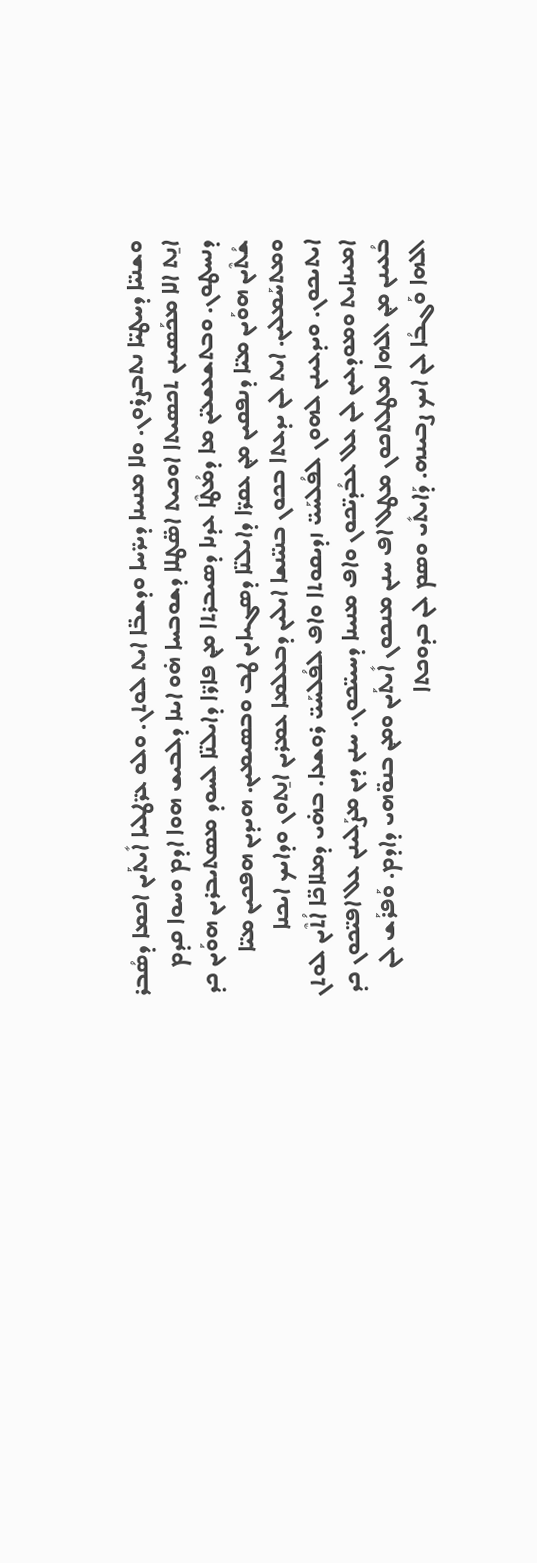ܘܫܢܝ̈ܐ ܕܚܛܝ̈ܐ ܢܬܒܨܪܘܢ. ܘܠܐ ܡܢܝܢܐ ܕܝܪ̈ܚܐ ܘܕܫܒ̈ܐ ܐܝܬ ܠܘܬܢ. ܘܠܘ ܥܪ̈ܛܠܝܐ ܐܺܝܬܰܝܢ ܐܟܡܐ ܕܣܳܒܪ ܐܢ̱ܬ ܐܠܐ ܡܟܰܣܝܢܢ ܬܟܣܝܬܐ ܐܘܟܝܬ ܐܣ̈ܛܠܐ ܕܫܘܒܚܐ ܗ̇ܘ ܐܝܢܐ ܕܠܒܝܫ ܗܘܐ ܐܕܡ ܘܚܘܐ ܩܕܡ ܕܢܚܛܘܢ. ܘܒܬܫܥܫܥܝ̈ܢ ܡܐ ܕܡܳܛܶܐ ܥܕܢܐ ܕܣܝܒܪܬܐ ܡ݂ܢ ܦܐܪ̈ܐ ܕܐܝܠܢ̈ܐ ܠܚܘܕ ܡܣܬܝܒܪܝܢ ܗܘܰܝܢ ܟܕ ܫܳܬܶܝܢ ܗܘܰܝܢ ܡܝ̈ܐ ܕܢܦܩܝܢ ܡ݂ܢ ܥܩܪ̈ܐ ܕܐܝܠܢ̈ܐ ܕܣܓܝܐܝܢ ܛܒ ܘܒܣܝܡܝܢ. ܗܝܕܝܢ ܗܦܟܝܢ ܡܝ̈ܐ ܘܡܬܚܰܡܠܝܢ. ܐܝܬ ܠܢ ܝܕܥܬܐ ܒܟܘܢ ܒܢܝ̈ܢܫܐ ܐܝܠܝܢ ܕܒܥܠܡܐ ܥܡܪܝܢ ܐܢ̱ܬܘܢ ܘܕܐܝܟ ܐܝܟܢܐ ܐܝܬܝܟܘܢ. ܘܝܕܥܝܢܢ ܠܗܘܢ ܠܦܳܠܚܰܝ̈ ܙܕܝܩܘܬܐ ܘܐܦ ܠܦܳܠܚܰܝ̈ ܪܘܫܥܐ. ܒܗ̇ܝ ܕܡܠܐܟ̈ܐ ܐܳܬܶܝܢ ܠܘܬܢ ܐܡܝܢܐܝܬ ܘܡܘܕܥܝܢ ܠܢ ܥܠ ܥܒܳܕܝ̈ܟܘܢ ܘܐܦ ܡܢܝܢܐ ܕܚܝܝ̈ܟܘܢ. ܚܢܢ ܕܝܢ ܡܨܰܠܝܢܢ ܥܠ ܐܦܝ̈ܟܘܢ ܟܕ ܒܳܥܝܢܢ ܡ݂ܢ ܐܠܗܐ ܡܛܠܬܟܘܢ ܡܛܠ ܐܦ ܚܢܢ ܡܢܟܘܢ ܐܺܝܬܰܝܢ ܘܡ݂ܢ ܒܢܘ̈ܗܝ ܕܐܕܡ. ܘܰܦܪܰܫ ܠܢ ܐܠܗܐ ܘܰܓܒܳܐ ܠܢ ܐܝܟ ܨܒܝܢܗ. ܕܰܐܝܬܺܝ ܘܣܡ ܠܢ ܒܕܘܟܬܐ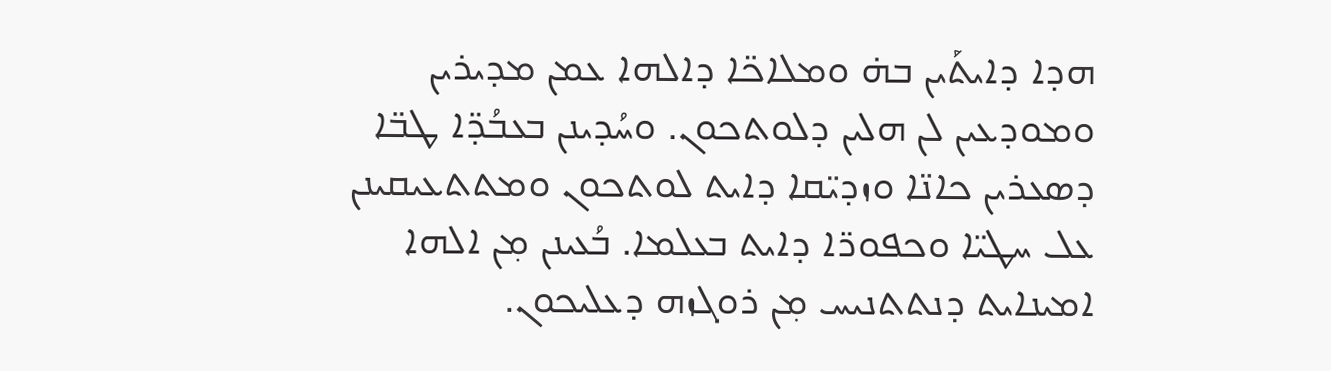ܗܕܐ ܕܐܝܬܰܝܢ ܒܗ̇ ܘܡܠܐܟ̈ܐ ܕܐܠܗܐ ܥܡܢ ܡܕܝܪܝܢ ܘܡܘܕܥܝܢ ܠܢ ܗܠܝܢ ܕܠܘܬܟܘܢ. ܘܚܳܕܝܢܢ ܒܥܒܳܕ̈ܐ ܛܒ̈ܐ ܕܣܥܪܝܢ ܟܐܢ̈ܐ ܘܙܕܝ̈ܩܐ ܕܐܝܬ ܠܘܬܟܘܢ ܘܡܬܬܥܝܩܝܢܢ ܥܠ ܚܛܝ̈ܐ ܘܟܦܘܪ̈ܐ ܕܐܝܬ ܒܥܠܡܐ. ܒܳܥܝܢܢ ܡ݂ܢ ܐܠܗܐ ܐܡܝܢܐܝܬ ܕܢܬܬܢܝܚ ܡ݂ܢ ܪܘܓܙܗ ܕܥܠܝܟܘܢ.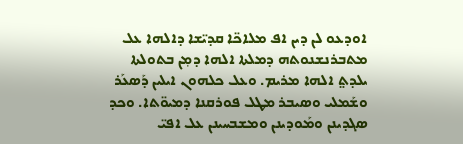ܐܘܕܥܘ ܠܢ ܕܝܢ ܐܦ ܡܠܐܟ̈ܐ ܩܕܝ̈ܫܐ ܕܐܠܗܐ ܥܠ ܡܬܒܪܢܫܢܘܬܗ ܕܡܠܬܐ ܐܠܗܐ ܕܡ݂ܢ ܒܬܘܠܬܐ ܝܠܕܬ݀ ܐܠܗܐ ܡܪܝܡ. ܘܥܠ ܟܠܗܘܢ ܐܝܠܝܢ ܕܰܣܥܰܪ ܘܫܰܡܠܝ ܘܣܝܒܪ ܡܛܠ ܦܘܪܩܢܐ ܕܡܝܘ̈ܬܐ. ܘܟܕ ܣܓܕܝܢܢ ܘܡܰܘܕܝܢܢ ܘܡܫܒܚܝܢܢ ܥܠ ܐܦܝ̈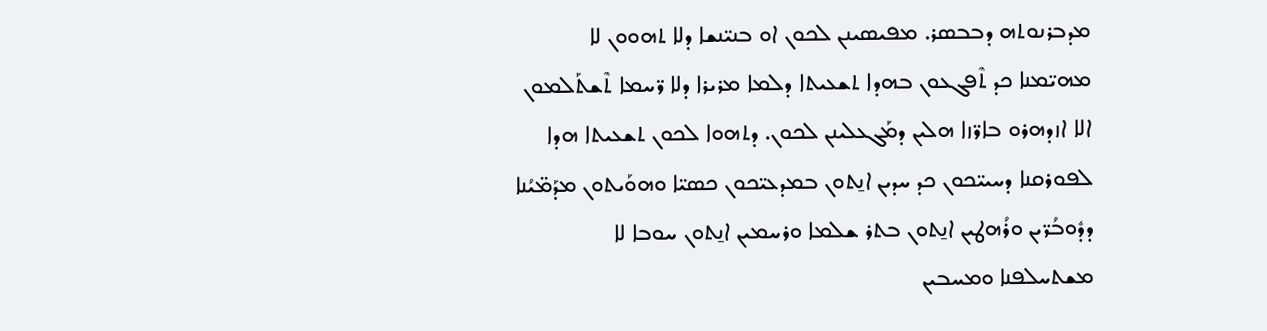ܡܕܒܪܢܘܬܗ ܕܒܒܣܪ. ܡܦܝܣܝܢܢ ܠܟܘܢ ܐܘ ܒܢܝ̈ܢܫܐ ܕܠܐ ܬܗܘܘܢ ܠܐ ܡܗܝ̈ܡܢܐ ܟܕ ܬܶܦܓܥܘܢ ܒܗܕܐ ܬܫܥܝܬܐ ܕܠܡܐ ܡܪܝܪܐ ܕܠܐ ܪ̈ܚܡܐ ܬܶܫܬܰܠܡܘܢ ܐܠܐ ܐܙܕܗܪܘ ܒܐܪ̈ܙܐ ܗܠܝܢ ܕܡܰܓܥܠܝܢܢ ܠܟܘܢ. ܕܬܗܘܐ ܠܟܘܢ ܬܫܥܝܬܐ ܗܕܐ ܠܦܘܪܩܢܐ ܕܚܝܝ̈ܟܘܢ ܟܕ ܚܕܝܢ ܐܢ̱ܬܘܢ ܒܡܕܥܝ̈ܟܘܢ ܟܣܝ̈ܐ ܘܗܘܰܝܬܘܢ ܡܕܰܡ̈ܝܳܢܐ ܕܕܽܘܒܳܪ̈ܝܢ ܘܪܳܗܛܝܢ ܐܢ̱ܬܘܢ ܒܬܪ ܫܠܡܐ ܘܪܚܡܝܢ ܐܢ̱ܬܘܢ ܚܘܒܐ ܠܐ ܡܫܬܚܠܦܢܐ ܘܡܚܒܝܢ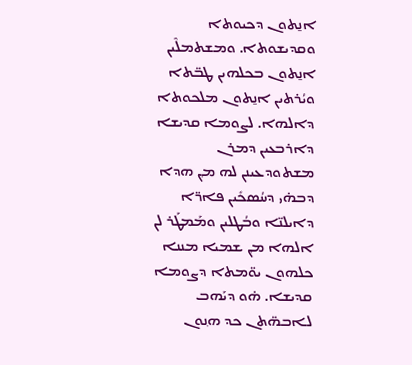ܐܢ̱ܬܘܢ ܕܟܝܘܬܐ ܘܩܕܝܫܘܬܐ. ܘܡܫܬܡܠܶܝܢ ܐܢ̱ܬܘܢ ܒܟܠܗܝܢ ܛܒ̈ܬܐ ܘܝܳܪܬܝܢ ܐܢ̱ܬܘܢ ܡܠܟܘܬܐ ܕܐܠܗܐ. ܠܨܘܡܐ ܩܕܝܫܐ ܕܐܪܒܥܝܢ ܕܡܪܢ ܡܫܬܘܕܥܝܢܢ ܠܗ ܡ݂ܢ ܗܕܐ ܕܒܗ̇ܝ ܕܚܳܣܟܺܝܢ ܦܐܪ̈ܐ ܕܐܝܠܢ̈ܐ ܘܒܳܛܠܝܢ ܘܡܰܡܛܰܪ ܠܢ ܐܠܗܐ ܡ݂ܢ ܫܡܝܐ ܡܢܢܐ ܟܠܗܘܢ ܝܘ̈ܡܬܐ ܕܨܘܡܐ ܩܕܝܫܐ. ܗ̇ܘ ܕܝܰܗܒ ܠܐܒܗ̈ܬܢ ܟܕ ܗ݂ܢܘܢ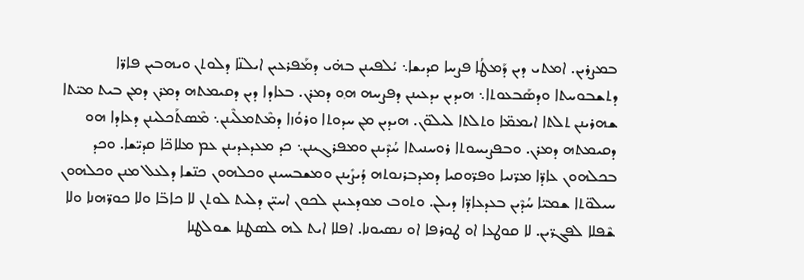ܒܡܨܪܝܢ. ܐܡܬܝ ܕܝܢ ܕܰܡܛܳܐ ܦܨܚܐ ܩܕܝܫܐ܆ ܝܳܠܦܝܢܢ ܒܗ̇ܝ ܕܡܰܦܪܥܝܢ ܐܝܠܢ̈ܐ ܕܠܘܬܢ ܘܝܗܒܝܢ ܦܐܪ̈ܐ ܕܬܫܒܘܚܬܐ ܘܕܣܰܒܥܘܬܐ܆ ܗܝܕܝܢ ܝܕܥܝܢܢ ܕܦܨܚܗ ܗ݂ܘ ܕܡܪܢ. ܒܥܐܕܐ ܕܝܢ ܕܩܝܡܬܗ ܕܡܪܢ ܕܡ݂ܢ ܒܝܬ ܡܝ̈ܬܐ ܫܗܪܝܢܢ ܬܠܬܐ ܐܝܡܡ̈ܐ ܘܬܠܬܐ ܠܝܠܘ̈ܢ. ܗܝܕܝܢ ܡ݂ܢ ܚܕܘܬܐ ܘܪܘܳܙܐ ܕܡܶܬܡܠܶܝܢܢ܆ ܡܶܣܬܰܟܠܝܢܢ ܕܥܐܕܐ ܗܘ ܕܩܝܡܬܗ ܕܡܪܢ. ܘܒܦܨܝܚܘܬܐ ܪܘܚܢܝܬܐ ܚܳܕܶܝܢܢ ܘܡܦܪܓܝܢܢ܆ ܟܕ ܡܥܕܥܕܝܢܢ ܥܡ ܡܠܐܟ̈ܐ ܩܕܝ̈ܫܐ. ܘܟܕ ܒܟܠܗܘܢ ܥܐܕ̈ܐ ܡܪ̈ܢܝܐ ܘܦܪ̈ܘܩܝܐ ܕܡܕܒܪܢܘܬܗ ܕܳܝܨܺܝܢܢ ܘܡܫܒܚܝܢܢ ܘܟܠܗܘܢ ܟܢ̈ܫܐ ܕܠܥܠ ܡܢܢ ܘܟܠܗܘܢ ܚܝܠܘ̈ܬܐ ܫܡܝ̈ܐ ܚܳܕܶܝܢ ܒܥܕܥܐܕ̈ܐ ܕܝܠܢ. ܘܬܘܒ ܡܘܕܥܝܢܢ ܠܟܘܢ ܐܚܝ̈ܢ ܕܠܝܬ ܠܘܬܢ ܠܐ ܟܐܒ̈ܐ ܘܠܐ ܟܘܪ̈ܗܢܐ ܘܠܐ ܫܶܦܠܐ ܠܦܓܪ̈ܝܢ. ܠܐ ܩܘܛܥܐ ܐܘ ܛܘܪܦܐ ܐܘ ܢܣܝܘܢܐ. ܐܦܠܐ ܐܝܬ ܠܗ ܠܣܛܢܐ ܫܘܠܛܢܐ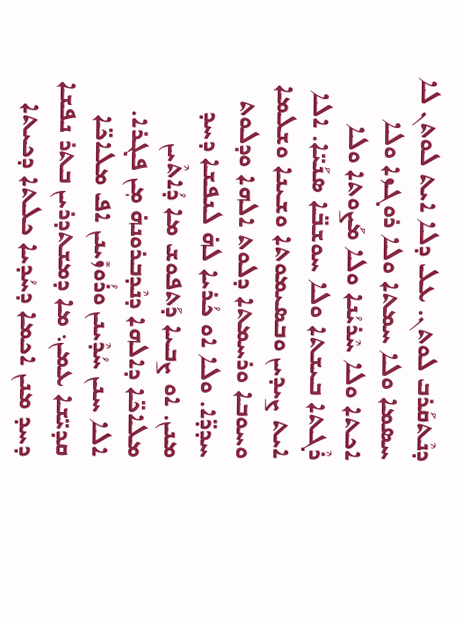ܕܢܶܬܩܰܪܒ ܠܘܬܢ. ܥܠ ܕܠܐ ܐܝܬ ܠܘܬܢ ܠܐ ܚܣܡܐ ܘܠܐ ܚܡܬܐ ܘܠܐ ܪܘܓܙܐ ܘܠܐ ܐܟܬܐ ܘܠܐ ܚܶܪܝܳܢܐ ܘܠܐ ܡܰܨܘܬܐ ܘܠܐ ܪܶܓܬܐ ܒܝܫܬܐ ܘܠܐ ܚܘܫܒ̈ܐ ܣܢܰܝ̈ܐ. ܐܠܐ ܐܝܬ ܨܝܕܝܢ ܘܒܣܝܡܘܬܐ ܘܫܝܢܐ ܘܫܠܡܐ ܘܚܘܒܐ ܘܪܚܡܬܐ ܕܠܘܬ ܐܠܗܐ ܘܕܠܘܬ ܚܕܕ̈ܐ. ܘܠܐ ܐܘ ܟܳܪܝܐ ܠܗ̇ ܠܢܦܫܐ ܕܚܕ ܡܢܢ. ܐܘ ܨܒܝܐ ܕܰܬܦܘܫ ܡܐ ܕܳܐܬܶܝܢ ܡܠܐܟ̈ܐ ܕܐܠܗܐ ܕܢܶܕܒܪܘܢܗ̇ ܡ݂ܢ ܦܓܪܐ. ܐܠܐ ܚܢܢ ܚܳܕܶܝܢܢ ܘܪܳܘܙܺܝܢܢ ܐܦ ܡܠܐܟ̈ܐ ܩܕܝ̈ܫܐ ܥܡܢ܆ ܡܐ ܕܡܫܬܕܪܝܢ ܒܬܪ ܢܦܫܐ ܕܚܕ ܡܢܢ ܐܟܡܐ ܕܚܳܕܝܐ ܟܠܬܐ ܕܟܝܬܐ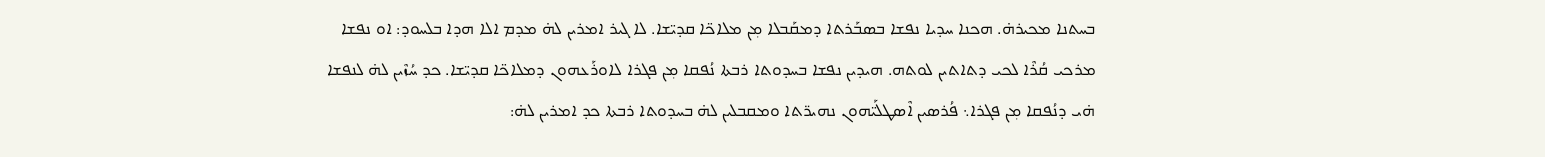ܒܚܬܢܐ ܡܟܝܪܗ̇. ܗܟܢܐ ܚܕܝܐ ܢܦܫܐ ܒܣܒܰܪܬܐ ܕܡܩܰܒܠܐ ܡ݂ܢ ܡܠܐܟ̈ܐ ܩܕܝ̈ܫܐ. ܠܐ ܓܝܪ ܐܡܪܝܢ ܠܗ̇ ܡܕܡ ܐܠܐ ܗܕܐ ܒܠܚܘܕ: ܐܘ ܢܦܫܐ ܡܪܟܝ ܩܳܪܶܐ ܠܟܝ ܕܬܐܬܝܢ ܠܘܬܗ. ܗܝܕܝܢ ܢܦܫܐ ܒܚܕܘܬܐ ܪܒܬܐ ܢܳܦܩܐ ܡ݂ܢ ܦܓܪܐ ܠܐܘܪܰܥܗܘܢ ܕܡܠܐܟ̈ܐ ܩܕܝ̈ܫܐ. ܟܕ ܚܳܙܶܝܢ ܠܗ̇ ܠܢܦܫܐ ܗ̇ܝ ܕܢܳܦܩܐ ܡ݂ܢ ܦܓܪܐ܆ ܦܳܪܣܝܢ ܐܶܣܛܠܰܝ̈ܗܘܢ ܢܗܝܪ̈ܬܐ ܘܡܩܒܠܝܢ ܠܗ̇ ܒܚܕܘܬܐ ܪܒܬܐ ܟܕ ܐܡܪܝܢ ܠܗ̇: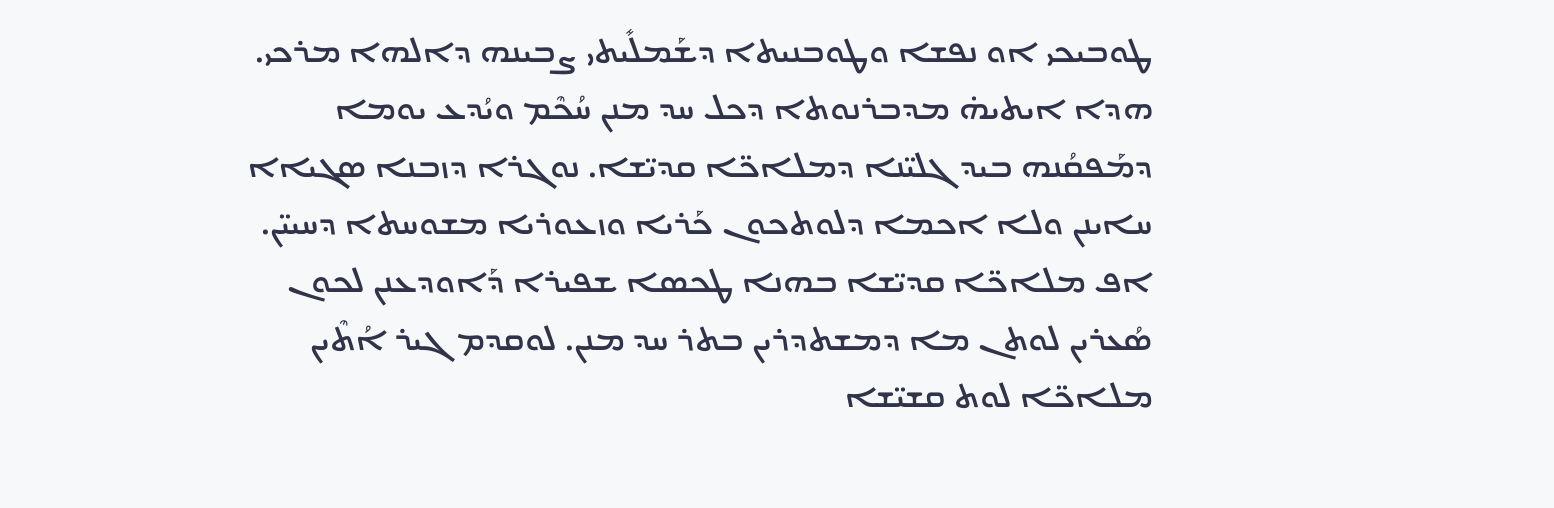ܛܘܒܝܟܝ ܐܘ ܢܦܫܐ ܘܛܘܒܢܝܬܐ ܕܫܰܡܠܺܝܬܝ ܨܒܝܢܗ ܕܐܠܗܐ ܡܪܟܝ. ܗܕܐ ܐܝܬܝܗ̇ ܡܕܒܪܢܘܬܐ ܕܟܠ ܚܕ ܡܢܢ ܚܳܟܶܡ ܘܝܳܕܥ ܝܘܡܐ ܕܡܰܦܩܳܢܗ ܒܝܕ ܓܠܝ̈ܢܐ ܕܡܠܐܟ̈ܐ ܩܕܝ̈ܫܐ. ܢܘܓܪܐ ܕܙܒܢܐ ܣܓܝܐܐ ܚܐܝܢܢ ܘܠܐ ܐܟܡܐ ܕܠܘܬܟܘܢ ܟܰܪܝܐ ܘܙܥܘܪܝܐ ܡܫܘܚܬܐ ܕܚܝܝ̈ܢ. ܐܦ ܡܠܐܟ̈ܐ ܩܕܝ̈ܫܐ ܒܗܢܐ ܛܟܣܐ ܫܦܝܪܐ ܕܰܐܘܕܥܢܢ ܠܟܘܢ ܣܳܥܪܝܢ ܠܘܬܢ ܡܐ ܕܡܫܬܕܪܝܢ ܒܬܪ ܚܕ ܡܢܢ. ܠܘܩܕܡ ܓܝܪ ܐܳܬܶܝܢ ܡܠܐܟ̈ܐ ܠܘܬ ܩܫܝ̈ܫܐ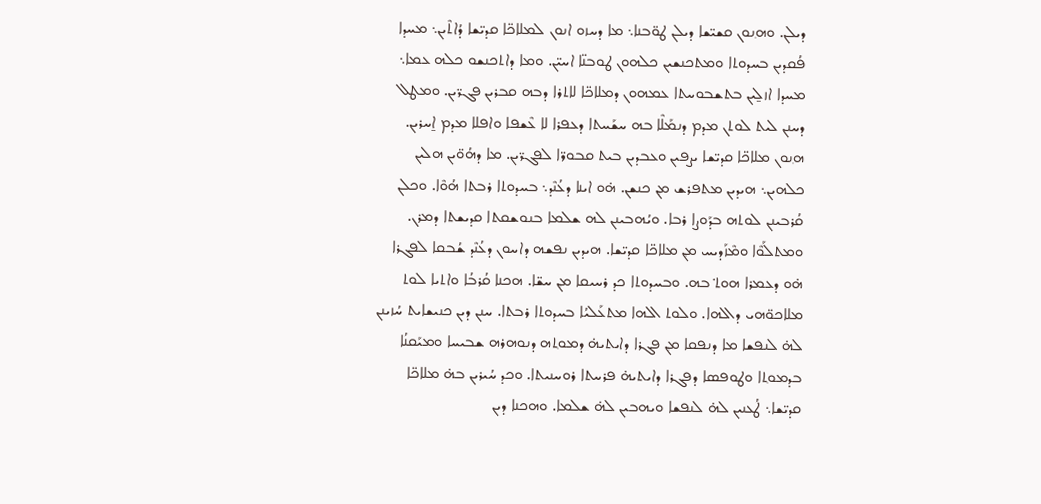ܕܝܠܢ. ܘܗ݂ܢܘܢ ܩܫܝ̈ܫܐ ܕܝܠܢ ܛܘ̈ܒܢܐ܆ ܡܐ ܕܚܙܘ ܐܢܘܢ ܠܡܠܐܟ̈ܐ ܩܕܝ̈ܫܐ ܕܳܐܬܶܝܢ܆ ܡܚܕܐ ܦܳܩܕܝܢ ܒܚܕܘܬܐ ܘܡܬܟܢܫܝܢ ܟܠܗܘܢ ܛܘܒܢ̈ܐ ܐܚܝ̈ܢ. ܘܡܐ ܕܐܬܟܢܫܘ ܟܠܗ ܥܡܐ܆ ܡܚܕܐ ܐܙܠ̱ܝܢ ܒܬܫܒܘܚܬܐ ܥܡܗܘܢ ܕܡܠܐܟ̈ܐ ܠܐܬܪܐ ܕܒܗ ܩܒܪܝܢ ܦܓܪ̈ܝܢ. ܘܡܛܠ ܕܚܢܢ ܠܝܬ ܠܘܬܢ ܡܕܡ ܕܢܡܰܠܶܐ ܒܗ ܚܫܰܚܬܐ ܕܥܦܪܐ ܠܐ ܥܶܫܦܐ ܘܐܦܠܐ ܡܕܡ ܐ̱ܚܪܝܢ. ܗ݂ܢܘܢ ܡܠܐܟ̈ܐ ܩܕܝ̈ܫܐ ܝܨܦܝܢ ܘܥܒܕܝܢ ܒܝܬ ܩܒܘܪ̈ܐ ܠܦܓܪ̈ܝܢ. ܡܐ ܕܗܳܘ̈ܝܢ ܗܠܝܢ ܟܠܗܝܢ܆ ܗܝܕܝܢ ܡܬܦܪܫ ܡ݂ܢ ܟܢܫܢ. ܗ̇ܘ ܐܝܢܐ ܕܥܳܢܶܕ܆ ܒܚܕܘܬܐ ܪܒܬܐ ܗܳܘܶܐ. ܘܟܠܢ ܩܳܪܒܝܢܢ ܠܘܬܗ ܒܕܰܘܨܐ ܪܒܐ. ܘܝܳܗܒܝܢܢ ܠܗ ܫܠܡܐ ܒܢܘܫܩܬܐ ܩܕܝܫܬܐ ܕܡܪܢ. ܘܡܬܠܰܘܶܐ ܘܡܶܙܰܕܝܚ ܡ݂ܢ ܡܠܐܟ̈ܐ ܩܕܝ̈ܫܐ. ܗܝܕܝܢ ܢܦܫܗ ܕܐܚܘܢ ܕܥܳܢܶܕ ܫܳܒܩܐ ܠܦܓܪܐ ܗ̇ܘ ܕܥܡܪܐ ܗܘܬ݀ ܒܗ. ܘܒܚܕܘܬܐ ܟܕ ܪܚܝܩܐ ܡ݂ܢ ܚܫ̈ܐ. ܗܟܢܐ ܩܳܪܒܳܐ ܘܐܬܝܐ ܠܘܬ ܡܠܐܟܘ̈ܗܝ ܕܐܠܗܐ. ܘܠܘܬ ܐܠܗܐ ܡܬܥܰܠܝܳܐ ܒܚܕܘܬܐ ܪܒܬܐ. ܚܢܢ ܕܝܢ ܟܢܝܫܐܝܬ ܚܳܙܝܢܢ ܠܗ̇ ܠܢܦܫܐ ܡܐ ܕܢܦܩܐ ܡ݂ܢ ܦܓܪܐ ܕܐܝܬܝܗ̇ ܕܡܘ݂ܬܗ ܕܢܘܗܪܗ ܫܒܝܚܐ ܘܡܝܰܩܢܳܐ ܒܕܡܘ݂ܬܐ ܘܛܘܦܣܐ ܕܦܓܪܐ ܕܐܝܬܝܗ̇ ܦܪܚܬܐ ܪܘܚܢܝܬܐ. ܘܟܕ ܚܳܝܪܝܢ ܒܗ̇ ܡܠܐܟ̈ܐ ܩܕܝ̈ܫܐ܆ ܛܳܥܢܝܢ ܠܗ̇ ܠܢܦܫܐ ܘܝܗܒܝܢ ܠܗ̇ ܫܠܡܐ. ܘܗܟܢܐ ܕܝܢ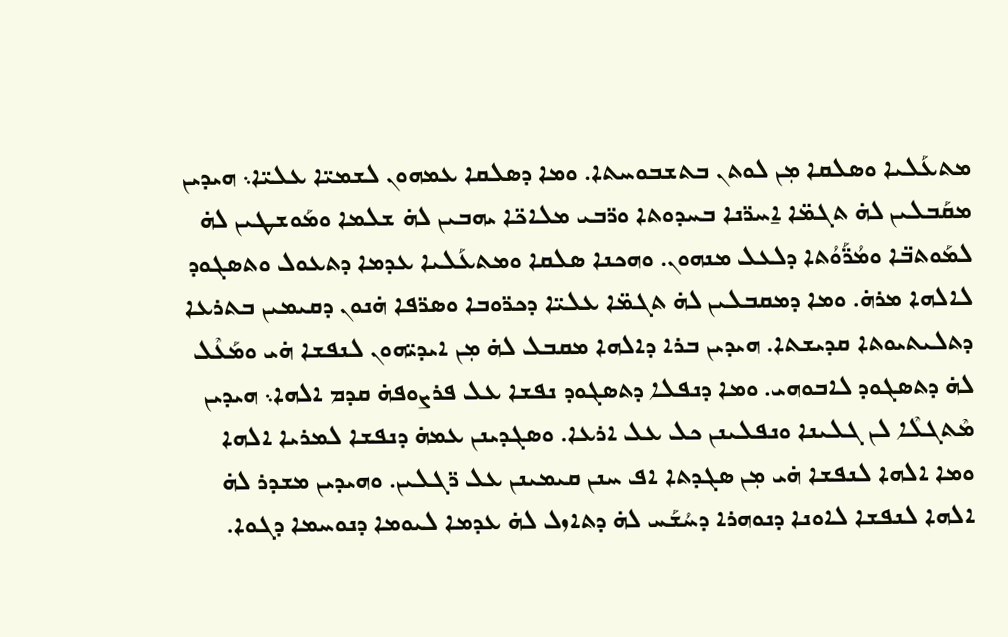ܡܬܥܰܠܝܐ ܘܣܠܩܐ ܡ݂ܢ ܠܘܬܢ ܒܬܫܒܘܚܬܐ. ܘܡܐ ܕܣܠܩܐ ܥܡܗܘܢ ܠܫܡܝ̈ܐ ܥܠܝ̈ܐ܆ ܗܝܕܝܢ ܡܩܰܒܠܝܢ ܠܗ̇ ܬܓܡ̈ܐ ܐ̱ܚܪ̈ܢܐ ܒܚܕܘܬܐ ܘܪ̈ܒܝ ܡܠܐܟ̈ܐ ܝܗܒܝܢ ܠܗ̇ ܫܠܡܐ ܘܡܰܘܫܛܝܢ ܠܗ̇ ܠܡܰܘܬܒ̈ܐ ܘܡܳܪ̈ܰܘܳܬܐ ܕܠܥܠ ܡܢܗܘܢ. ܘܗܟܢܐ ܣܠܩܐ ܘܡܬܥܰܠܝܐ ܥܕܡܐ ܕܬܥܘܠ ܘܬܣܓܘܕ ܠܐܠܗܐ ܡܪܗ̇. ܘܡܐ ܕܡܩܒܠܝܢ ܠܗ̇ ܬܓܡ̈ܐ ܥܠܝ̈ܐ ܕܟܪ̈ܘܒܐ ܘܣܪ̈ܦܐ ܗ̇ܢܘܢ ܕܩܝܡܝܢ ܒܬܪܥܐ ܕܬܠܝܬܝܘܬܐ ܩܕܝܫܬܐ. ܗܝܕܝܢ ܒܪܐ ܕܐܠܗܐ ܡܩܒܠ ܠܗ̇ ܡ݂ܢ ܐܝܕܝ̈ܗܘܢ ܠܢܦܫܐ ܗ̇ܝ ܘܡܰܥܶܠ ܠܗ̇ ܕܬܣܓܘܕ ܠܐܒܘܗܝ. ܘܡܐ ܕܢܦܠܐ ܕܬܣܓܘܕ ܢܦܫܐ ܥܠ ܦܪܨܘܦܗ̇ ܩܕܡ ܐܠܗܐ܆ ܗܝܕܝܢ ܡܶܬܓܠܶܐ ܠܢ ܓܠܝܢܐ ܘܢܦܠܝܢܢ ܟܠ ܥܠ ܐܪܥܐ. ܘܣܓܕܝܢܢ ܥܡܗ̇ ܕܢܦܫܐ ܠܡܪܝܐ ܐܠܗܐ ܘܡܐ ܐܠܗܐ ܠܢܦܫܐ ܗ̇ܝ ܡ݂ܢ ܣܓܕܬܐ ܐܦ ܚܢܢ ܩܝܡܝܢܢ ܥܠ ܪ̈ܓܠܝܢ. ܘܗܝܕܝܢ ܡܫܕܪ ܠܗ̇ ܐܠܗܐ ܠܢܦܫܐ ܠܐܘܢܐ ܕܢܘܗܪܐ ܕܚܳܫܰܚ ܠܗ̇ ܕܬܐܙܠ ܠܗ̇ ܥܕܡܐ ܠܝܘܡܐ ܕܢܘܚܡܐ ܕܓܘܐ.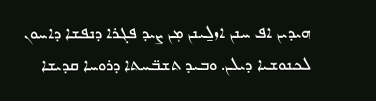ܗܝܕܝܢ ܐܦ ܚܢܢ ܐܙܠ̱ܝܢܢ ܡ݂ܢ ܨܝܕ ܦܓܪܐ ܕܢܦܫܐ ܕܐܚܘܢ ܠܟܢܘܫܝܐ ܕܝܠܢ. ܘܒܝܕ ܬܫܒ̈ܚܬܐ ܕܪܘܚܐ ܩܕܝܫܐ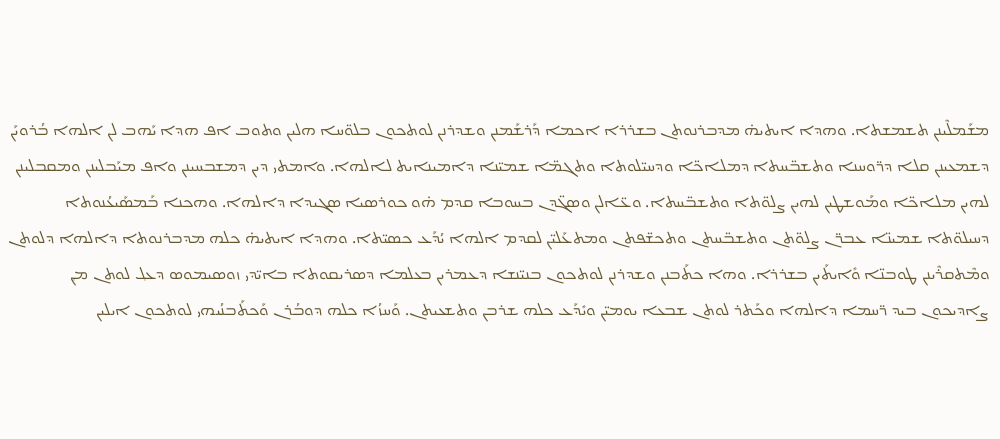ܡܫܰܡܠܶܝܢܢ ܬܫܡܫܬܐ. ܘܗܕܐ ܐܝܬܝܗ̇ ܡܕܒܪܢܘܬܢ ܒܫܪܪܐ ܐܟܡܐ ܕܰܪܫܰܡܢܢ ܘܫܕܪܢܢ ܠܘܬܟܘܢ ܒܠܘ̈ܚܐ ܗܠܝܢ ܘܬܘܒ ܐܦ ܗܕܐ ܝܰܗܒ ܠܢ ܐܠܗܐ ܒܳܪܘܝܰܢ ܕܫܡܥܝܢܢ ܩܠܐ ܕܪ̈ܘܚܢܐ ܘܬܫܒ̈ܚܬܐ ܕܡܠܐܟ̈ܐ ܘܕܚܝ̈ܠܘܬܐ ܘܬܓܡ̈ܐ ܫܡܝ̈ܢܐ ܕܐܡܝܢܐܝܬ ܠܐܠܗܐ. ܘܐܡܬܝ ܕܝܢ ܕܡܫܒܚܝܢܢ ܘܐܦ ܡܝܰܒܠܝܢܢ ܘܡܩܒܠܝܢܢ ܠܗܝܢ ܡܠܐܟ̈ܐ ܘܡܰܘܫܛܝܢ ܠܗܝܢ ܨܠܘ̈ܬܐ ܘܬܫܒ̈ܚܬܐ. ܘܥ̈ܐܠܢ ܘܣܓ̈ܕܢ ܒܚܘܒܐ ܩܕܡ ܗ̇ܘ ܟܘܪܣܝܐ ܣܓܝܕܐ ܕܐܠܗܐ. ܘܗܟܢܐ ܒܰܡܣܰܝܥܳܢܘܬܐ ܕܚܝܠܘ̈ܬܐ ܫܡܝܢ̈ܐ ܥܒܪ̈ܢ ܨܠܘ̈ܬܢ ܘܬܫܒ̈ܚܬܢ ܘܬܟܫ̈ܦܬܢ ܘܡܬܥܰܠܝ̈ܢ ܠܩܕܡ ܐܠܗܐ ܝܳܕܰܥ ܟܣܝ̈ܬܐ. ܘܗܕܐ ܐܝܬܝܗ̇ ܟܠܗ ܡܕܒܪܢܘܬܐ ܕܐܠܗܐ ܕܠܘܬܢ ܘܡܶܬܩܪܶܝܢܢ ܛܘܒܢ̈ܐ ܘܺܐܝܬܰܝܢ ܒܫܪܪܐ. ܘܗܐ ܟܬܰܒܢܢ ܘܫܕܪܢܢ ܠܘܬܟܘܢ ܒܢܝ̈ܢܫܐ ܕܥܡܪܝܢ ܒܥܠܡܐ ܕܣܪܝܩܘܬܐ ܒܐܝ̈ܕܝ ܙܘܣܝܡܘܣ ܕܥ݂ܠ ܠܘܬܢ ܡ݂ܢ ܨܐܕܝܟܘܢ ܒܝܕ ܪ̈ܚܡܐ ܕܐܠܗܐ ܘܟܰܬܪ ܠܘܬܢ ܫܒܥܐ ܝܘܡܝ̈ܢ ܘܝܺܕܰܥ ܟܠܗ ܫܪܒܢ ܘܬܫܥܝܬܢ. ܘܰܚܙܳܐ ܟܠܗ ܕܘܒܳܪܢ ܘܰܟܬܰܒܢܳܝܗܝ ܠܘܬܟܘܢ ܐܝܠܝܢ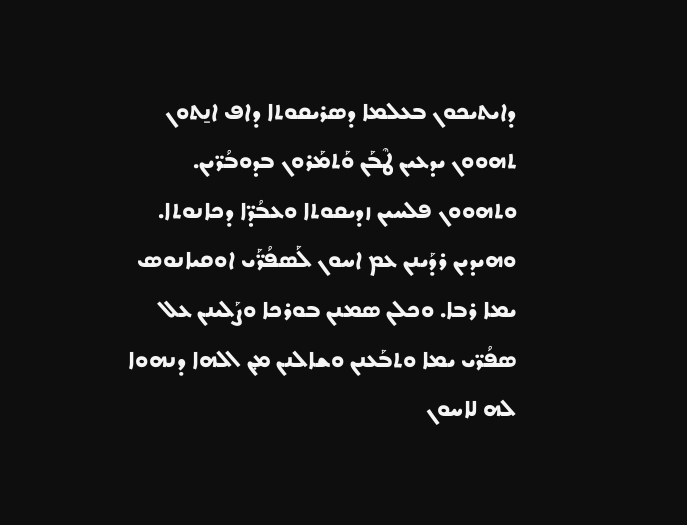ܕܐܝܬܝܟܘܢ ܒܥܠܡܐ ܕܣܪܝܩܘܬܐ ܕܐܦ ܐܢ̱ܬܘܢ ܬܗܘܘܢ ܝܕܥܝܢ ܛܶܒܰܢ ܘܰܬܡܰܪܘܢ ܒܕܘܒܳܪ̈ܝܢ. ܘܬܗܘܘܢ ܦܠܚܝܢ ܙܕܝܩܘܬܐ ܘܥܒܳܕ̈ܐ ܕܟܐܢܘܬܐ. ܘܗܝܕܝܢ ܪܕܰܝܢܢ ܥܡ ܐܚܘܢ ܠܰܣܦܳܪ̈ܰܝ ܐܘܩܝܐܢܘܣ ܝܡܐ ܪܒܐ. ܘܟܠܢ ܣܡܢܢ ܒܘܪܟܐ ܘܨܰܠܝܢܢ ܥܠ ܣܦܳܪ̈ܝ ܝܡܐ ܘܬܒܰܥܢܢ ܘܫܐܠܢܢ ܡ݂ܢ ܐܠܗܐ ܕܢܗܘܐ ܠܗ ܠܐܚܘܢ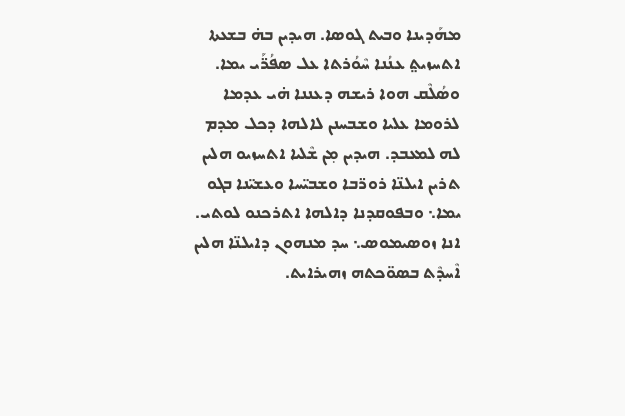ܡܗܰܕܝܢܐ ܘܒܝܬ ܓܘܣܐ. ܗܝܕܝܢ ܒܗ̇ ܒܫܥܬܐ ܐܬܚܙܝܬ݀ ܥܢܳܢܐ ܚܶܘܳܪܬܐ ܥܠ ܣܦܳܪ̈ܰܝ ܝܡܐ. ܘܣܳܠܶܩ ܗܘܐ ܪܝܫܗ ܕܥܢܢܐ ܗ̇ܝ ܥܕܡܐ ܠܪܘܡܐ ܥܠܝܐ ܘܫܒܚܢܢ ܠܐܠܗܐ ܕܟܠ ܡܕܡ ܠܗ ܠܡܥܒܕ. ܗܝܕܝܢ ܡ݂ܢ ܫܶܠܝܐ ܐܬܚܙܝܘ ܗܠܝܢ ܬܪܝܢ ܐܝܠܢ̈ܐ ܪܘܪ̈ܒܐ ܘܫܒܝ̈ܚܐ ܘܥܫܝ̈ܢܐ ܒܓܘ ܝܡܐ܆ ܘܒܦܘܩܕܢܐ ܕܐܠܗܐ ܐܬܪܟܢܘ ܠܘܬܝ. ܐܢܐ ܙܘܣܝܡܘܣ܆ ܚܕ ܡܢܗܘܢ ܕܐܝܠܢ̈ܐ ܗܠܝܢ ܐܶܚܕܶܬ ܒܣܘ̈ܟܬܗ ܙܗܝܪܐܝܬ.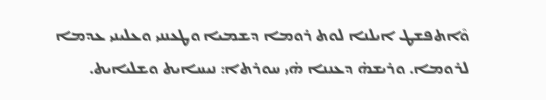ܘܶܐܬܦܫܛ ܐܝܠܢܐ ܠܘܬ ܪܘܡܐ ܕܫܡܝܐ ܘܛܥܢܢܝ ܘܥܠܝܢܝ ܥܕܡܐ ܠܪܘܡܐ. ܘܪܝܫܗ̇ ܕܥܢܢܐ ܗ̇ܝ ܚܘܪܬܐ: ܢܝܚܐܝܬ ܘܫܠܝܐܝܬ.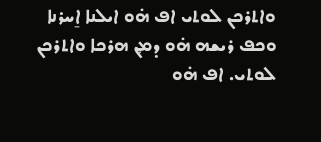ܘܐܬܪܟܢ ܠܘܬܝ ܐܦ ܗ̇ܘ ܐܝܠܢܐ ܐ̱ܚܪܢܐ ܘܟܦ ܪܝܫܗ ܗ̇ܘ ܕܡ݂ܢ ܗܪܟܐ ܘܐܬܪܟܢ ܠܘܬܝ. ܐܦ ܗ̇ܘ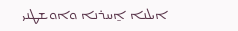ܐܝܠܢܐ ܐ̱ܚܪܢܐ ܘܐܘܫܛܢܝ